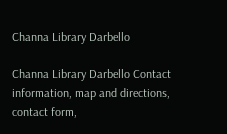Channa Library Darbello

Channa Library Darbello Contact information, map and directions, contact form,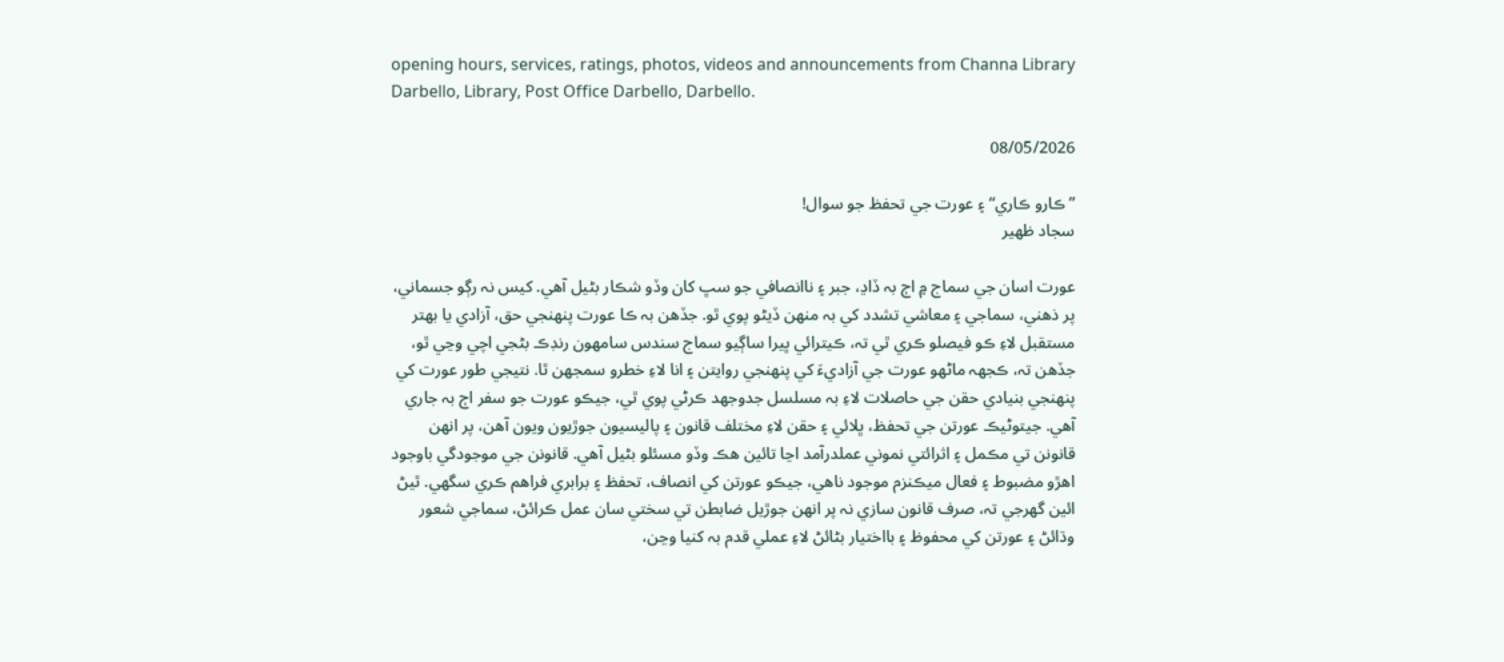opening hours, services, ratings, photos, videos and announcements from Channa Library Darbello, Library, Post Office Darbello, Darbello.

08/05/2026

”ڪارو ڪاري“ ۽ عورت جي تحفظ جو سوال!
سجاد ظهير

عورت اسان جي سماج ۾ اڄ بہ ڏاڍ، جبر ۽ ناانصافي جو سڀ کان وڏو شڪار بڻيل آهي. کيس نہ رڳو جسماني، پر ذهني، سماجي ۽ معاشي تشدد کي بہ منهن ڏيڻو پوي ٿو. جڏهن بہ ڪا عورت پنهنجي حق، آزادي يا بهتر مستقبل لاءِ ڪو فيصلو ڪري ٿي تہ، ڪيترائي ڀيرا ساڳيو سماج سندس سامهون رنڊڪ بڻجي اچي وڃي ٿو، جڏهن تہ، ڪجهہ ماڻهو عورت جي آزاديءَ کي پنهنجي روايتن ۽ انا لاءِ خطرو سمجهن ٿا. نتيجي طور عورت کي پنهنجي بنيادي حقن جي حاصلات لاءِ بہ مسلسل جدوجهد ڪرڻي پوي ٿي، جيڪو عورت جو سفر اڄ بہ جاري آهي. جيتوڻيڪ عورتن جي تحفظ، ڀلائي ۽ حقن لاءِ مختلف قانون ۽ پاليسيون جوڙيون ويون آهن، پر انهن قانونن تي مڪمل ۽ اثرائتي نموني عملدرآمد اڃا تائين هڪ وڏو مسئلو بڻيل آهي. قانونن جي موجودگي باوجود اهڙو مضبوط ۽ فعال ميڪنزم موجود ناهي، جيڪو عورتن کي انصاف، تحفظ ۽ برابري فراهم ڪري سگهي. ٿيڻ ائين گهرجي تہ، صرف قانون سازي نہ پر انهن جوڙيل ضابطن تي سختي سان عمل ڪرائڻ، سماجي شعور وڌائڻ ۽ عورتن کي محفوظ ۽ بااختيار بڻائڻ لاءِ عملي قدم بہ کنيا وڃن،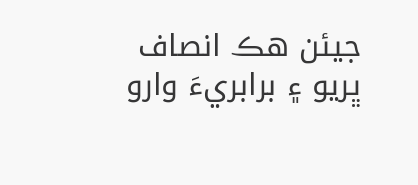جيئن هڪ انصاف ڀريو ۽ برابريءَ وارو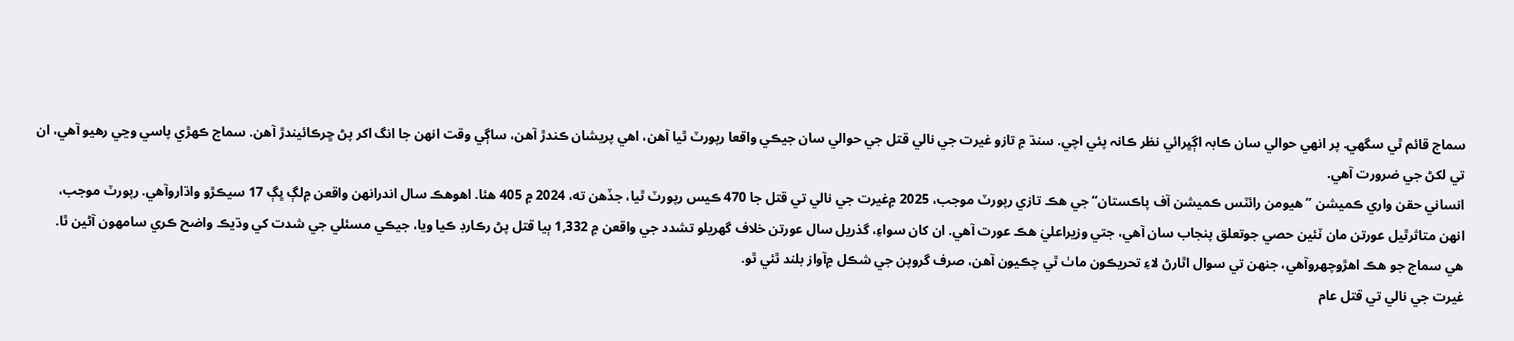سماج قائم ٿي سگهي. پر انهي حوالي سان ڪابہ اڳڀرائي نظر ڪانہ پئي اچي. سنڌ ۾ تازو غيرت جي نالي قتل جي حوالي سان جيڪي واقعا رپورٽ ٿيا آهن، اهي پريشان ڪندڙ آهن، ساڳي وقت انهن جا انگ اکر پڻ ڇرڪائيندڙ آهن. سماج ڪهڙي پاسي وڃي رهيو آهي، ان تي لکڻ جي ضرورت آهي.
انساني حقن واري ڪميشن ”هيومن رائٽس ڪميشن آف پاڪستان“جي هڪ تازي رپورٽ موجب، 2025 ۾غيرت جي نالي تي قتل جا 470 ڪيس رپورٽ ٿيا، جڏهن ته، 2024 ۾ 405 هئا. اهوهڪ سال اندرانهن واقعن ۾لڳ ڀڳ 17 سيڪڙو واڌاروآهي. رپورٽ موجب، انهن متاثرٿيل عورتن مان ٽئين حصي جوتعلق پنجاب سان آهي، جتي وزيراعليٰ هڪ عورت آهي. ان کان سواءِ، گذريل سال عورتن خلاف گهريلو تشدد جي واقعن ۾ 1,332 ٻيا قتل پڻ رڪارڊ ڪيا ويا، جيڪي مسئلي جي شدت کي وڌيڪ واضح ڪري سامهون آڻين ٿا. هي سماج جو هڪ اهڙوچهروآهي، جنهن تي سوال اٿارڻ لاءِ تحريڪون ماٺ ٿي چڪيون آهن، صرف گروپن جي شڪل ۾آواز بلند ٿئي ٿو.
غيرت جي نالي تي قتل عام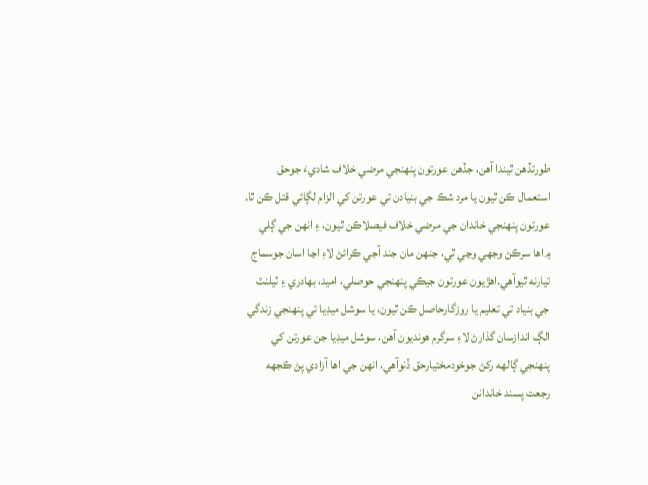طورتڏهن ٿيندا آهن، جڏهن عورتون پنهنجي مرضي خلاف شاديءَ جوحق استعمال ڪن ٿيون يا مرد شڪ جي بنيادن تي عورتن کي الزام لڳائي قتل ڪن ٿا. عورتون پنهنجي خاندان جي مرضي خلاف فيصلاڪن ٿيون، ۽ انهن جي ڳلي ۾اها سرڪڻ وجهي وڃي ٿي، جنهن مان جند آجي ڪرائڻ لاءِ اڃا اسان جوسماج تيارنه ٿيوآهي.اهڙيون عورتون جيڪي پنهنجي حوصلي، اميد، بهادري ۽ ٽيلنٽ جي بنياد تي تعليم يا روزگارحاصل ڪن ٿيون، يا سوشل ميڊيا تي پنهنجي زندگي الڳ اندازسان گذارڻ لاءِ سرگرم هونديون آهن، سوشل ميڊيا جن عورتن کي پنهنجي ڳالهه رکڻ جوخودمختيارحق ڏنوآهي، انهن جي اها آزادي پڻ ڪجهه رجعت پسند خاندانن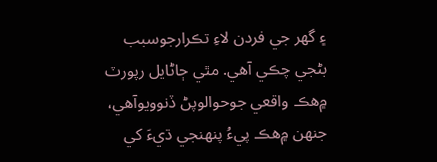۽ گهر جي فردن لاءِ تڪرارجوسبب بڻجي چڪي آهي. مٿي ڄاڻايل رپورٽ ۾هڪ واقعي جوحوالوپڻ ڏنوويوآهي، جنهن ۾هڪ پيءُ پنهنجي ڌيءَ کي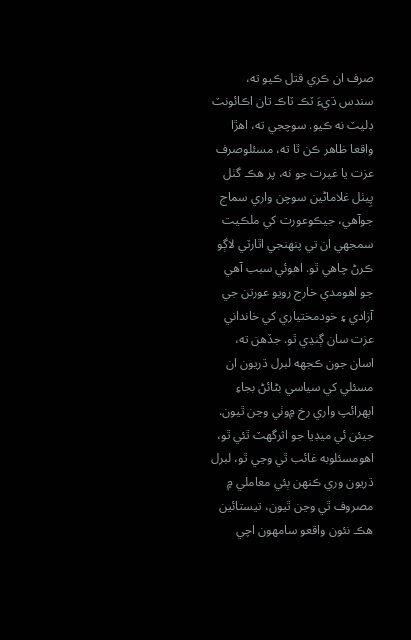صرف ان ڪري قتل ڪيو ته، سندس ڌيءَ ٽڪ ٽاڪ تان اڪائونٽ ڊليٽ نه ڪيو. سوچجي ته، اهڙا واقعا ظاهر ڪن ٿا ته، مسئلوصرف عزت يا غيرت جو نه، پر هڪ گٺل پِيٺل غلاماڻين سوچن واري سماج جوآهي، جيڪوعورت کي ملڪيت سمجهي ان تي پنهنجي اٿارٽي لاڳو ڪرڻ چاهي ٿو. اهوئي سبب آهي جو اهومدي خارج رويو عورتن جي آزادي ۽ خودمختياري کي خانداني عزت سان ڳنڍي ٿو. جڏهن ته، اسان جون ڪجهه لبرل ڌريون ان مسئلي کي سياسي بڻائڻ بجاءِ اٻهرائپ واري رخ ۾وٺي وڃن ٿيون. جيئن ئي ميڊيا جو اثرگهٽ ٿئي ٿو، اهومسئلوبه غائب ٿي وڃي ٿو، لبرل ڌريون وري ڪنهن ٻئي معاملي ۾ مصروف ٿي وڃن ٿيون، تيستائين هڪ نئون واقعو سامهون اچي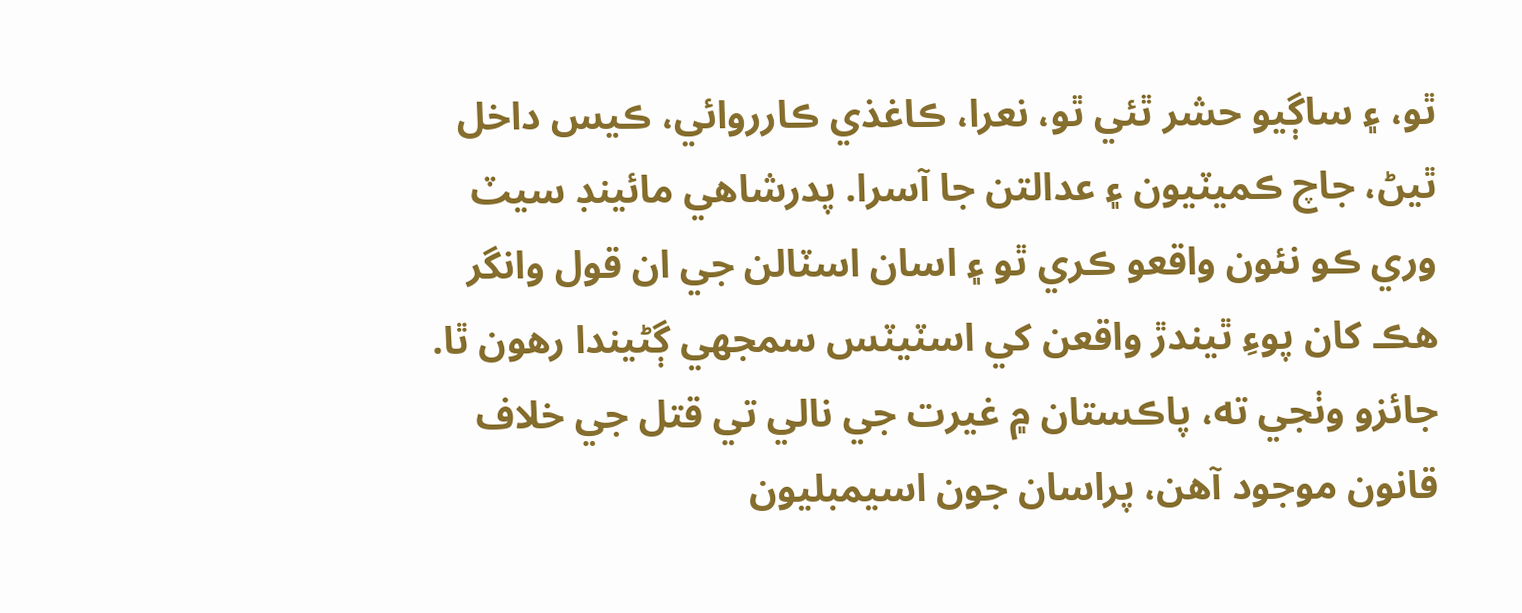ٿو، ۽ ساڳيو حشر ٿئي ٿو، نعرا، ڪاغذي ڪارروائي، ڪيس داخل ٿيڻ، جاچ ڪميٽيون ۽ عدالتن جا آسرا. پدرشاهي مائينڊ سيٽ وري ڪو نئون واقعو ڪري ٿو ۽ اسان اسٽالن جي ان قول وانگر هڪ کان پوءِ ٿيندڙ واقعن کي اسٽيٽس سمجهي ڳڻيندا رهون ٿا.
جائزو وٺجي ته، پاڪستان ۾ غيرت جي نالي تي قتل جي خلاف قانون موجود آهن، پراسان جون اسيمبليون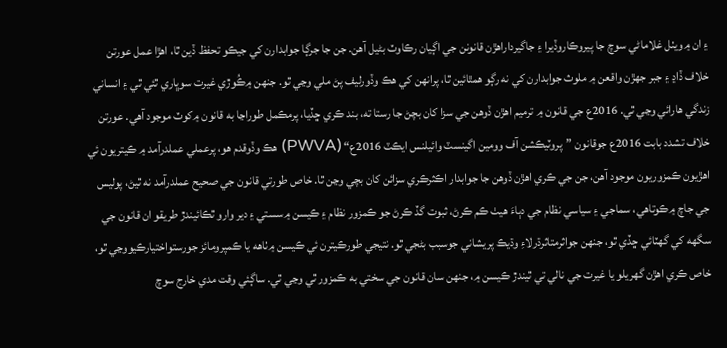۽ ان ۾ويٺل غلاماڻي سوچ جا پيروڪاروڏيرا ۽ جاگيرداراهڙن قانونن جي اڳيان رڪاوٽ بڻيل آهن. جن جا جرڳا جوابدارن کي جيڪو تحفظ ڏين ٿا، اهڙا عمل عورتن خلاف ڏاڍ ۽ جبر جهڙن واقعن ۾ ملوث جوابدارن کي نه رڳو همٿائين ٿا، پرانهن کي هڪ وڏورليف پڻ ملي وڃي ٿو. جنهن ۾ڪُوڙي غيرت سوڀاري ٿئي ٿي ۽ انساني زندگي هارائي وڃي ٿي. 2016ع جي قانون ۾ ترميم اهڙن ڏوهن جي سزا کان بچڻ جا رستا ته، بند ڪري ڇڏيا، پرمڪمل طوراڃا به قانون ۾کوٽ موجود آهي. عورتن خلاف تشدد بابت 2016ع جوقانون ”پروٽيڪشن آف وومين اگينسٽ وائيلنس ايڪٽ 2016ع“ (PWVA) هڪ وڏوقدم هو، پرعملي عملدرآمد ۾ ڪيتريون ئي اهڙيون ڪمزوريون موجود آهن، جن جي ڪري اهڙن ڏوهن جا جوابدار اڪثرڪري سزائن کان بچي وڃن ٿا. خاص طورتي قانون جي صحيح عملدرآمد نه ٿيڻ، پوليس جي جاچ ۾ڪوتاهي، سماجي ۽ سياسي نظام جي دٻاءَ هيٺ ڪم ڪرڻ، ثبوت گڏ ڪرڻ جو ڪمزور نظام ۽ ڪيسن ۾سستي ۽ دير وارو ٿڪائيندڙ طريقو ان قانون جي سگهه کي گهٽائي ڇڏي ٿو، جنهن جواثرمتاثرڌرلاءِ وڌيڪ پريشاني جوسبب بڻجي ٿو. نتيجي طورڪيترن ئي ڪيسن ۾ٺاهه يا ڪمپرومائز جورستواختيارڪيووڃي ٿو، خاص ڪري اهڙن گهريلو يا غيرت جي نالي تي ٿيندڙ ڪيسن ۾، جنهن سان قانون جي سختي به ڪمزور ٿي وڃي ٿي. ساڳئي وقت مدي خارج سوچ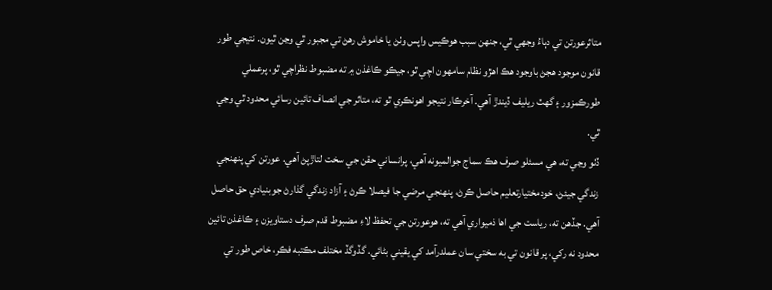متاثرعورتن تي دٻاءُ وجهي ٿي، جنهن سبب هوڪيس واپس وٺڻ يا خاموش رهڻ تي مجبور ٿي وڃن ٿيون. نتيجي طور قانون موجود هجڻ باوجود هڪ اهڙو نظام سامهون اچي ٿو، جيڪو ڪاغذن ۾ ته مضبوط نظراچي ٿو، پرعملي طورڪمزور ۽ گهٽ ريليف ڏيندڙ آهي. آخرڪار نتيجو اهونڪري ٿو ته، متاثر جي انصاف تائين رسائي محدود ٿي وڃي ٿي.
ڏٺو وڃي ته، هي مسئلو صرف هڪ سماج جوالميونه آهي، پرانساني حقن جي سخت لتاڙپڻ آهي. عورتن کي پنهنجي زندگي جيئڻ، خودمختيارتعليم حاصل ڪرڻ، پنهنجي مرضي جا فيصلا ڪرڻ ۽ آزاد زندگي گذارڻ جوبنيادي حق حاصل آهي. جڏهن ته، رياست جي اها ذميواري آهي ته، هوعورتن جي تحفظ لاءِ مضبوط قدم صرف دستاويزن ۽ ڪاغذن تائين محدود نه رکي، پر قانون تي به سختي سان عملدرآمد کي يقيني بڻائي. گڏوگڏ مختلف مڪتبه فڪر، خاص طور تي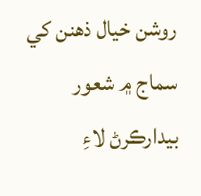روشن خيال ذهنن کي سماج ۾ شعور بيدارڪرڻ لاءِ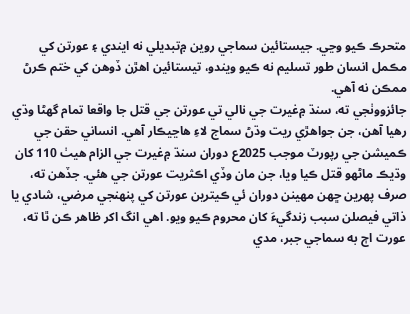متحرڪ ڪيو وڃي. جيستائين سماجي روين ۾تبديلي نه ايندي ۽ عورتن کي مڪمل انسان طور تسليم نه ڪيو ويندو، تيستائين اهڙن ڏوهن کي ختم ڪرڻ ممڪن نه آهي.
جائزووٺجي ته، سنڌ ۾غيرت جي نالي تي عورتن جي قتل جا واقعا تمام گهڻا وڌي رهيا آهن، جن جواهڙي ريت وڌڻ سماج لاءِ هاڃيڪار آهي. انساني حقن جي ڪميشن جي رپورٽ موجب 2025ع دوران سنڌ ۾غيرت جي الزام هيٺ 110 کان وڌيڪ ماڻهو قتل ڪيا ويا، جن مان وڏي اڪثريت عورتن جي هئي. جڏهن ته، صرف پهرين ڇهن مهينن دوران ئي ڪيترين عورتن کي پنهنجي مرضي، شادي يا ذاتي فيصلن سبب زندگيءَ کان محروم ڪيو ويو. اهي انگ اکر ظاهر ڪن ٿا ته، عورت اڄ به سماجي جبر، مدي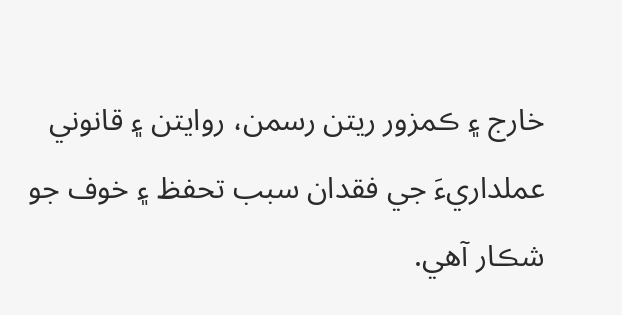خارج ۽ ڪمزور ريتن رسمن، روايتن ۽ قانوني عملداريءَ جي فقدان سبب تحفظ ۽ خوف جو شڪار آهي.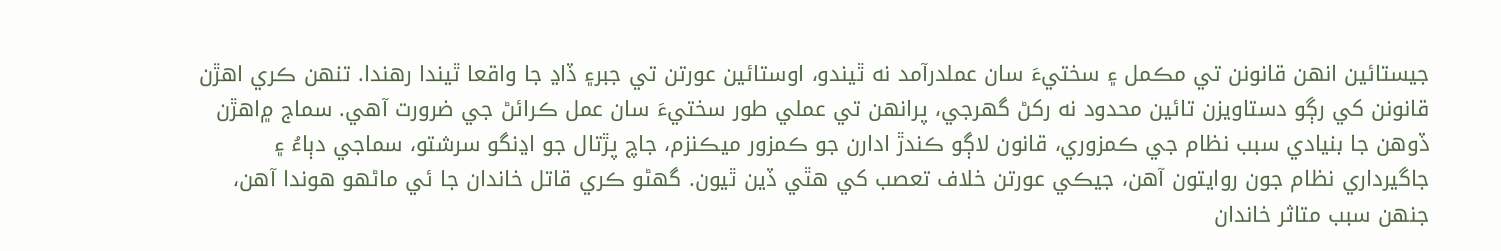جيستائين انهن قانونن تي مڪمل ۽ سختيءَ سان عملدرآمد نه ٿيندو، اوستائين عورتن تي جبر۽ ڏاڍ جا واقعا ٿيندا رهندا. تنهن ڪري اهڙن قانونن کي رڳو دستاويزن تائين محدود نه رکڻ گهرجي، پرانهن تي عملي طور سختيءَ سان عمل ڪرائڻ جي ضرورت آهي. سماج ۾اهڙن ڏوهن جا بنيادي سبب نظام جي ڪمزوري، قانون لاڳو ڪندڙ ادارن جو ڪمزور ميڪنزم، جاچ پڙتال جو اڍنگو سرشتو، سماجي دٻاءُ ۽ جاگيرداري نظام جون روايتون آهن، جيڪي عورتن خلاف تعصب کي هٿي ڏين ٿيون. گهڻو ڪري قاتل خاندان جا ئي ماڻهو هوندا آهن، جنهن سبب متاثر خاندان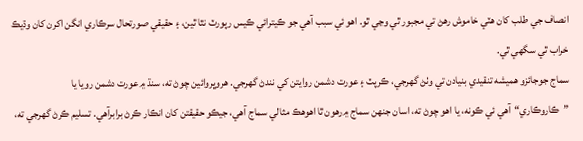انصاف جي طلب کان هٽي خاموش رهڻ تي مجبور ٿي وڃي ٿو. اهو ئي سبب آهي جو ڪيترائي ڪيس رپورٽ نٿا ٿين، ۽ حقيقي صورتحال سرڪاري انگن اکرن کان وڌيڪ خراب ٿي سگهي ٿي.
سماج جوجائزو هميشه تنقيدي بنيادن تي وٺڻ گهرجي، ڪرپٽ ۽ عورت دشمن روايتن کي نندڻ گهرجي. هروڀروائين چوڻ ته، سنڌ ۾عورت دشمن رويا يا ”ڪاروڪاري“آهي ئي ڪونه، يا اهو چوڻ ته، اسان جنهن سماج ۾رهون ٿا اهوهڪ مثالي سماج آهي، جيڪو حقيقتن کان انڪار ڪرڻ برابرآهي. تسليم ڪرڻ گهرجي ته،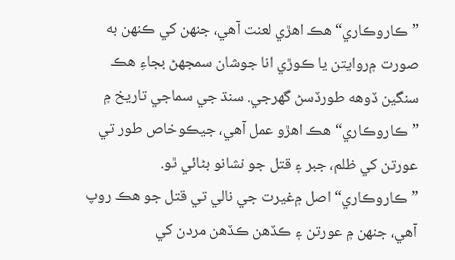”ڪاروڪاري“هڪ اهڙي لعنت آهي، جنهن کي ڪنهن به صورت ۾روايتن يا ڪوڙي انا جوشان سمجهڻ بجاءِ هڪ سنگين ڏوهه طورڏسڻ گهرجي. سنڌ جي سماجي تاريخ ۾ ”ڪاروڪاري“هڪ اهڙو عمل آهي، جيڪوخاص طور تي عورتن کي ظلم، جبر ۽ قتل جو نشانو بڻائي ٿو. ”ڪاروڪاري“اصل ۾غيرت جي نالي تي قتل جو هڪ روپ آهي، جنهن ۾ عورتن ۽ ڪڏهن ڪڏهن مردن کي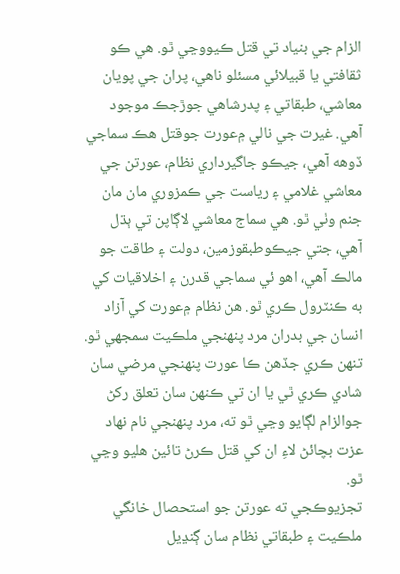الزام جي بنياد تي قتل ڪيووڃي ٿو. هي ڪو ثقافتي يا قبيلائي مسئلو ناهي، پران جي پويان معاشي، طبقاتي ۽ پدرشاهي جوڙجڪ موجود آهي. غيرت جي نالي ۾عورت جوقتل هڪ سماجي ڏوهه آهي، جيڪو جاگيرداري نظام، عورتن جي معاشي غلامي ۽ رياست جي ڪمزوري مان مان جنم وٺي ٿو. هي سماج معاشي لاڳاپن تي ٻڌل آهي، جتي جيڪوطبقوزمين، دولت ۽ طاقت جو مالڪ آهي، اهو ئي سماجي قدرن ۽ اخلاقيات کي به ڪنٽرول ڪري ٿو. هن نظام ۾عورت کي آزاد انسان جي بدران مرد پنهنجي ملڪيت سمجهي ٿو. تنهن ڪري جڏهن ڪا عورت پنهنجي مرضي سان شادي ڪري ٿي يا ان تي ڪنهن سان تعلق رکڻ جوالزام لڳايو وڃي ٿو ته، مرد پنهنجي نام نهاد عزت بچائڻ لاءِ ان کي قتل ڪرڻ تائين هليو وڃي ٿو.
تجزيوڪجي ته عورتن جو استحصال خانگي ملڪيت ۽ طبقاتي نظام سان ڳنڍيل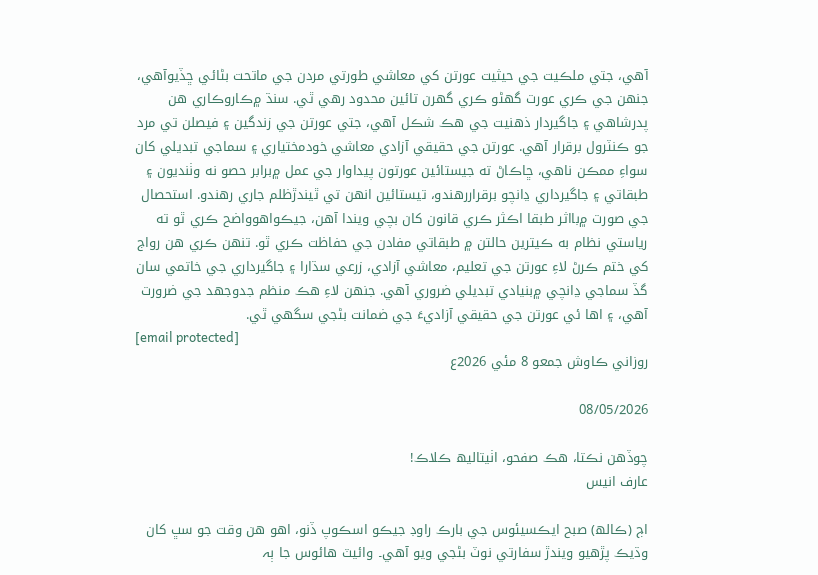آهي، جتي ملڪيت جي حيثيت عورتن کي معاشي طورتي مردن جي ماتحت بڻائي ڇڏيوآهي، جنهن جي ڪري عورت گهڻو ڪري گهرن تائين محدود رهي ٿي. سنڌ ۾ڪاروڪاري هن پدرشاهي ۽ جاگيردار ذهنيت جي هڪ شڪل آهي، جتي عورتن جي زندگين ۽ فيصلن تي مرد جو ڪنٽرول برقرار آهي. عورتن جي حقيقي آزادي معاشي خودمختياري ۽ سماجي تبديلي کان سواءِ ممڪن ناهي، ڇاڪاڻ ته جيستائين عورتون پيداوار جي عمل ۾برابر حصو نه وٺنديون ۽ طبقاتي ۽ جاگيرداري ڍانچو برقراررهندو، تيستائين انهن تي ٿيندڙظلم جاري رهندو. استحصال جي صورت ۾بااثر طبقا اڪثر ڪري قانون کان بچي ويندا آهن، جيڪواهوواضح ڪري ٿو ته رياستي نظام به ڪيترين حالتن ۾ طبقاتي مفادن جي حفاظت ڪري ٿو. تنهن ڪري هن رواج کي ختم ڪرڻ لاءِ عورتن جي تعليم، معاشي آزادي، زرعي سڌارا ۽ جاگيرداري جي خاتمي سان گڏ سماجي ڍانچي ۾بنيادي تبديلي ضروري آهي. جنهن لاءِ هڪ منظم جدوجهد جي ضرورت آهي، ۽ اها ئي عورتن جي حقيقي آزاديءَ جي ضمانت بڻجي سگهي ٿي.
[email protected]
روزاني ڪاوش جمعو 8 مئي 2026ع

08/05/2026

چوڏھن نڪتا، هڪ صفحو، اٺيتاليھ ڪلاڪ!
عارف انيس

اڄ (ڪالھ) صبح ايڪسيئوس جي بارڪ راوڊ جيڪو اسڪوپ ڏنو، اهو هن وقت جو سڀ کان وڌيڪ پڙهيو ويندڙ سفارتي نوٽ بڻجي ويو آهي۔ وائيٽ هائوس جا ٻہ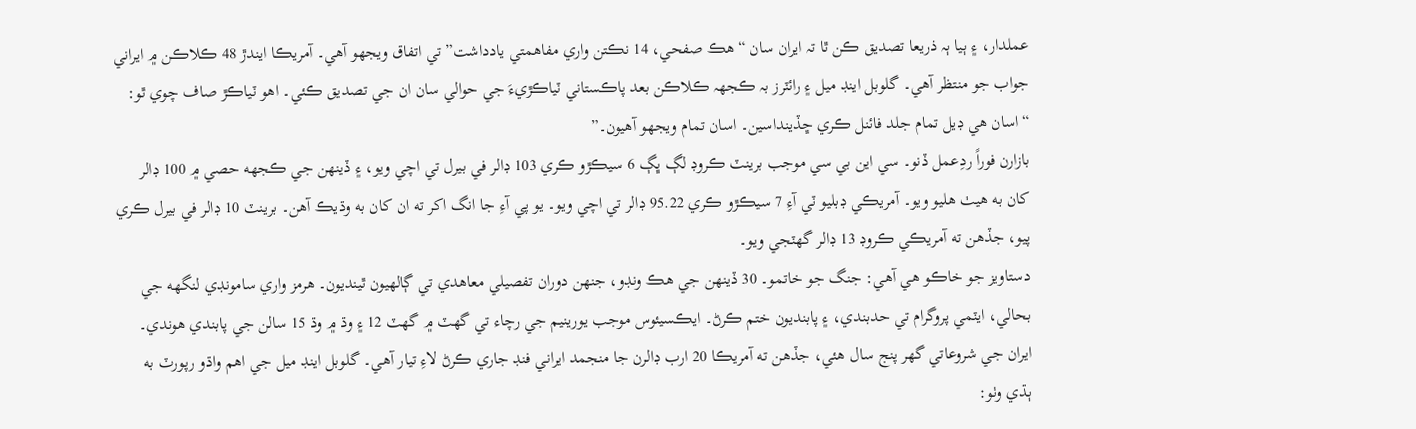عملدار، ۽ ٻيا ٻہ ذريعا تصديق ڪن ٿا تہ ايران سان “هڪ صفحي، 14 نڪتن واري مفاهمتي يادداشت” تي اتفاق ويجهو آهي۔ آمريڪا ايندڙ 48 ڪلاڪن ۾ ايراني جواب جو منتظر آهي۔ گلوبل اينڊ ميل ۽ رائٽرز بہ ڪجهہ ڪلاڪن بعد پاڪستاني ٽياڪڙيءَ جي حوالي سان ان جي تصديق ڪئي۔ اهو ٽياڪڙ صاف چوي ٿو: “اسان هي ڊيل تمام جلد فائنل ڪري ڇڏينداسين۔ اسان تمام ويجهو آهيون۔”
بازارن فوراً ردِعمل ڏنو۔ سي اين بي سي موجب برينٽ ڪروڊ لڳ ڀڳ 6 سيڪڙو ڪري 103 ڊالر في بيرل تي اچي ويو، ۽ ڏينهن جي ڪجهه حصي ۾ 100 ڊالر کان به هيٺ هليو ويو۔ آمريڪي ڊبليو ٽي آءِ 7 سيڪڙو ڪري 95.22 ڊالر تي اچي ويو۔ يو پي آءِ جا انگ اکر ته ان کان به وڌيڪ آهن۔ برينٽ 10 ڊالر في بيرل ڪري پيو، جڏهن ته آمريڪي ڪروڊ 13 ڊالر گهٽجي ويو۔
دستاويز جو خاڪو هي آهي: جنگ جو خاتمو۔ 30 ڏينهن جي هڪ ونڊو، جنهن دوران تفصيلي معاهدي تي ڳالهيون ٿينديون۔ هرمز واري سامونڊي لنگهه جي بحالي، ايٽمي پروگرام تي حدبندي، ۽ پابنديون ختم ڪرڻ۔ ايڪسيئوس موجب يورينيم جي رچاء تي گهٽ ۾ گهٽ 12 ۽ وڌ ۾ وڌ 15 سالن جي پابندي هوندي۔ ايران جي شروعاتي گهر پنج سال هئي، جڏهن ته آمريڪا 20 ارب ڊالرن جا منجمد ايراني فنڊ جاري ڪرڻ لاءِ تيار آهي۔ گلوبل اينڊ ميل جي اهم واڌو رپورٽ به ٻڌي وٺو: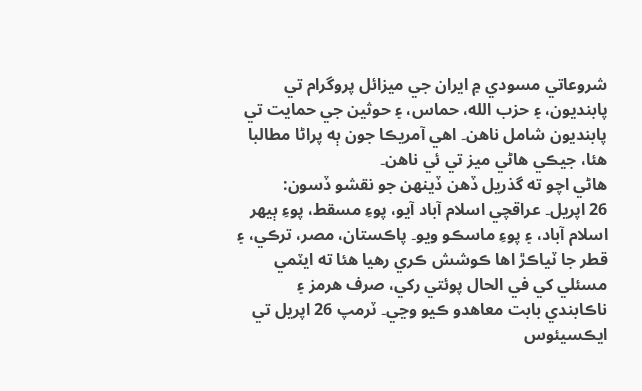شروعاتي مسودي ۾ ايران جي ميزائل پروگرام تي پابنديون، ۽ حزب الله، حماس، ۽ حوثين جي حمايت تي پابنديون شامل ناهن۔ اهي آمريڪا جون ٻه پراڻا مطالبا ھئا، جيڪي هاڻي ميز تي ئي ناهن۔
هاڻي اچو ته گذريل ڏهن ڏينهن جو نقشو ڏسون:
26 اپريل۔ عراقچي اسلام آباد آيو، پوءِ مسقط، پوءِ ٻيهر اسلام آباد، ۽ پوءِ ماسڪو ويو۔ پاڪستان، مصر، ترڪي، ۽ قطر جا ٽياڪڙ اها ڪوشش ڪري رهيا هئا ته ايٽمي مسئلي کي في الحال پوئتي رکي، صرف هرمز ۽ ناڪابندي بابت معاهدو ڪيو وڃي۔ ٽرمپ 26 اپريل تي ايڪسيئوس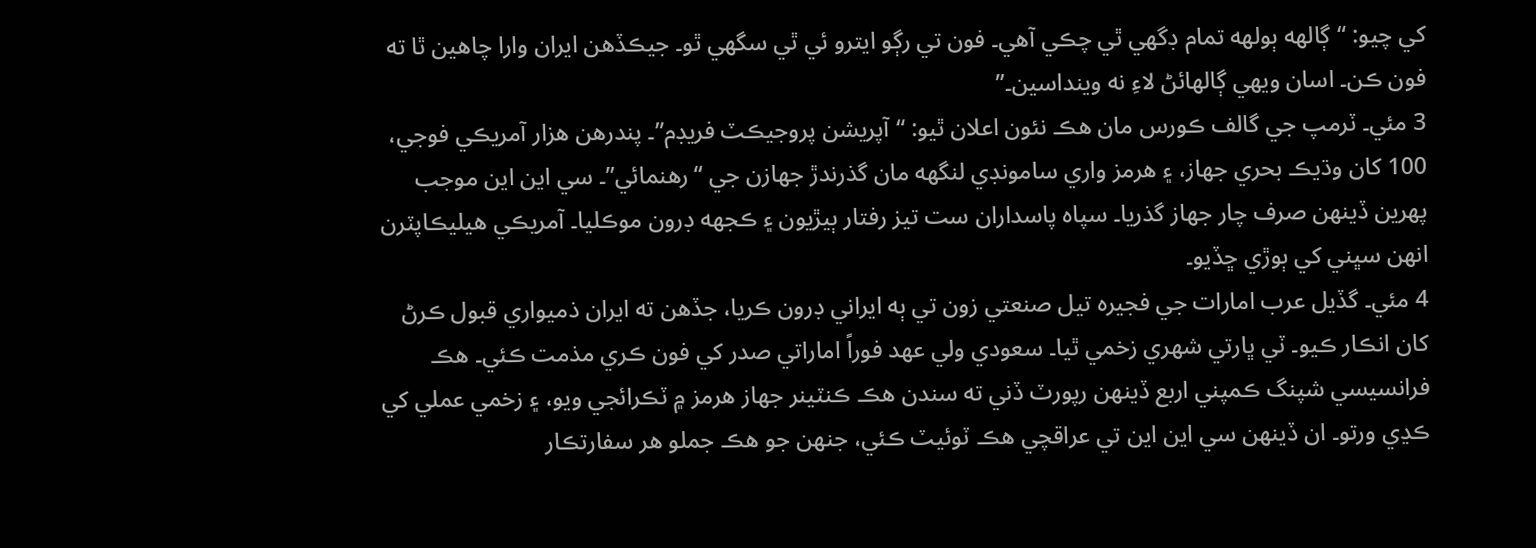کي چيو: “ڳالهه ٻولهه تمام ڊگهي ٿي چڪي آهي۔ فون تي رڳو ايترو ئي ٿي سگهي ٿو۔ جيڪڏهن ايران وارا چاهين ٿا ته فون ڪن۔ اسان ويهي ڳالهائڻ لاءِ نه وينداسين۔”
3 مئي۔ ٽرمپ جي گالف ڪورس مان هڪ نئون اعلان ٿيو: “آپريشن پروجيڪٽ فريڊم”۔ پندرهن هزار آمريڪي فوجي، 100 کان وڌيڪ بحري جهاز، ۽ هرمز واري سامونڊي لنگهه مان گذرندڙ جهازن جي “رهنمائي”۔ سي اين اين موجب پهرين ڏينهن صرف چار جهاز گذريا۔ سپاه پاسداران ست تيز رفتار ٻيڙيون ۽ ڪجهه ڊرون موڪليا۔ آمريڪي هيليڪاپٽرن انهن سڀني کي ٻوڙي ڇڏيو۔
4 مئي۔ گڏيل عرب امارات جي فجيره تيل صنعتي زون تي ٻه ايراني ڊرون ڪريا، جڏهن ته ايران ذميواري قبول ڪرڻ کان انڪار ڪيو۔ ٽي ڀارتي شهري زخمي ٿيا۔ سعودي ولي عهد فوراً اماراتي صدر کي فون ڪري مذمت ڪئي۔ هڪ فرانسيسي شپنگ ڪمپني اربع ڏينهن رپورٽ ڏني ته سندن هڪ ڪنٽينر جهاز هرمز ۾ ٽڪرائجي ويو، ۽ زخمي عملي کي ڪڍي ورتو۔ ان ڏينهن سي اين اين تي عراقچي هڪ ٽوئيٽ ڪئي، جنهن جو هڪ جملو هر سفارتڪار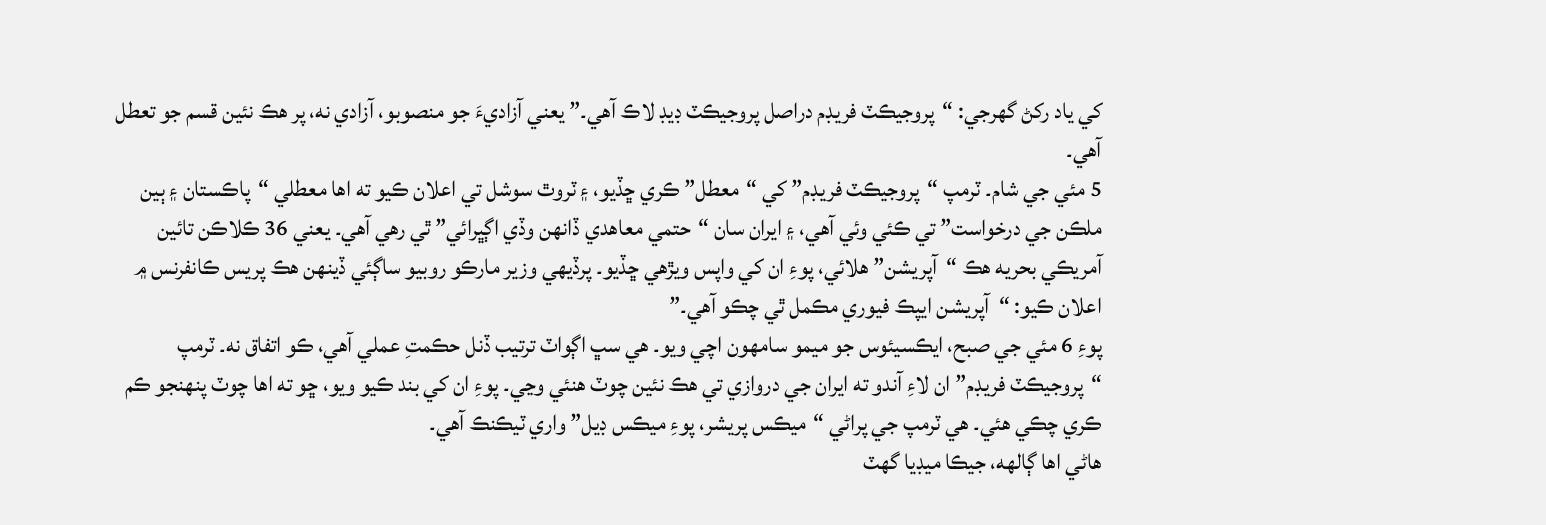کي ياد رکڻ گهرجي: “پروجيڪٽ فريڊم دراصل پروجيڪٽ ڊيڊ لاڪ آهي۔” يعني آزاديءَ جو منصوبو، آزادي نه، پر هڪ نئين قسم جو تعطل آهي۔
5 مئي جي شام۔ ٽرمپ “پروجيڪٽ فريڊم” کي “معطل” ڪري ڇڏيو، ۽ ٽروٿ سوشل تي اعلان ڪيو ته اها معطلي “پاڪستان ۽ ٻين ملڪن جي درخواست” تي ڪئي وئي آهي، ۽ ايران سان “حتمي معاهدي ڏانهن وڏي اڳڀرائي” ٿي رهي آهي۔ يعني 36 ڪلاڪن تائين آمريڪي بحريه هڪ “آپريشن” هلائي، پوءِ ان کي واپس ويڙھي ڇڏيو۔ پرڏيهي وزير مارڪو روبيو ساڳئي ڏينهن هڪ پريس ڪانفرنس ۾ اعلان ڪيو: “آپريشن ايپڪ فيوري مڪمل ٿي چڪو آهي۔”
پوءِ 6 مئي جي صبح، ايڪسيئوس جو ميمو سامهون اچي ويو۔ هي سڀ اڳواٽ ترتيب ڏنل حڪمتِ عملي آهي، ڪو اتفاق نه۔ ٽرمپ “پروجيڪٽ فريڊم” ان لاءِ آندو ته ايران جي دروازي تي هڪ نئين چوٽ ھنئي وڃي۔ پوءِ ان کي بند ڪيو ويو، ڇو ته اها چوٽ پنهنجو ڪم ڪري چڪي هئي۔ هي ٽرمپ جي پراڻي “ميڪس پريشر، پوءِ ميڪس ڊيل” واري ٽيڪنڪ آهي۔
هاڻي اها ڳالهه، جيڪا ميڊيا گهٽ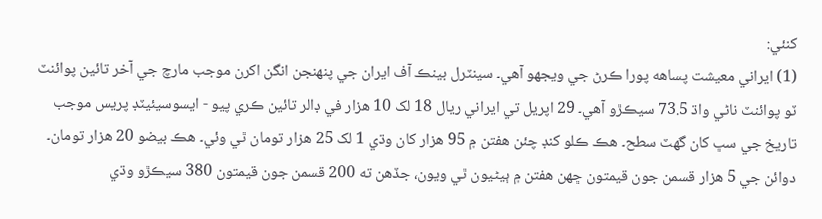کنئي:
(1) ايراني معيشت پساهه پورا ڪرڻ جي ويجهو آهي۔ سينٽرل بينڪ آف ايران جي پنهنجن انگن اکرن موجب مارچ جي آخر تائين پوائنٽ ٽو پوائنٽ ناڻي واڌ 73.5 سيڪڙو آهي۔ 29 اپريل تي ايراني ريال 18 لک 10 هزار في ڊالر تائين ڪري پيو - ايسوسيئيٽڊ پريس موجب تاريخ جي سڀ کان گهٽ سطح۔ هڪ ڪلو کنڊ چئن هفتن ۾ 95 هزار کان وڌي 1 لک 25 هزار تومان ٿي وئي۔ هڪ بيضو 20 هزار تومان۔ دوائن جي 5 هزار قسمن جون قيمتون ڇهن هفتن ۾ ٻيڻيون ٿي ويون، جڏهن ته 200 قسمن جون قيمتون 380 سيڪڙو وڌي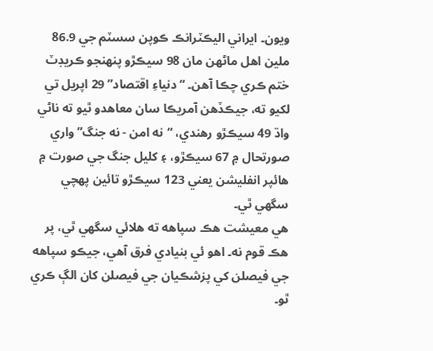ويون۔ ايراني اليڪٽرانڪ ڪوپن سسٽم جي 86.9 ملين اهل ماڻهن مان 98 سيڪڙو پنهنجو ڪريڊٽ ختم ڪري چڪا آهن۔ “دنياءِ اقتصاد” 29 اپريل تي لکيو ته، جيڪڏهن آمريڪا سان معاهدو ٿيو ته ناڻي واڌ 49 سيڪڙو رهندي، “نه امن - نه جنگ” واري صورتحال ۾ 67 سيڪڙو، ۽ کليل جنگ جي صورت ۾ هائپر انفليشن يعني 123 سيڪڙو تائين پهچي سگهي ٿي۔
هي معيشت هڪ سپاهه ته هلائي سگهي ٿي، پر هڪ قوم نه۔ اهو ئي بنيادي فرق آهي، جيڪو سپاهه جي فيصلن کي پزشڪيان جي فيصلن کان الڳ ڪري ٿو۔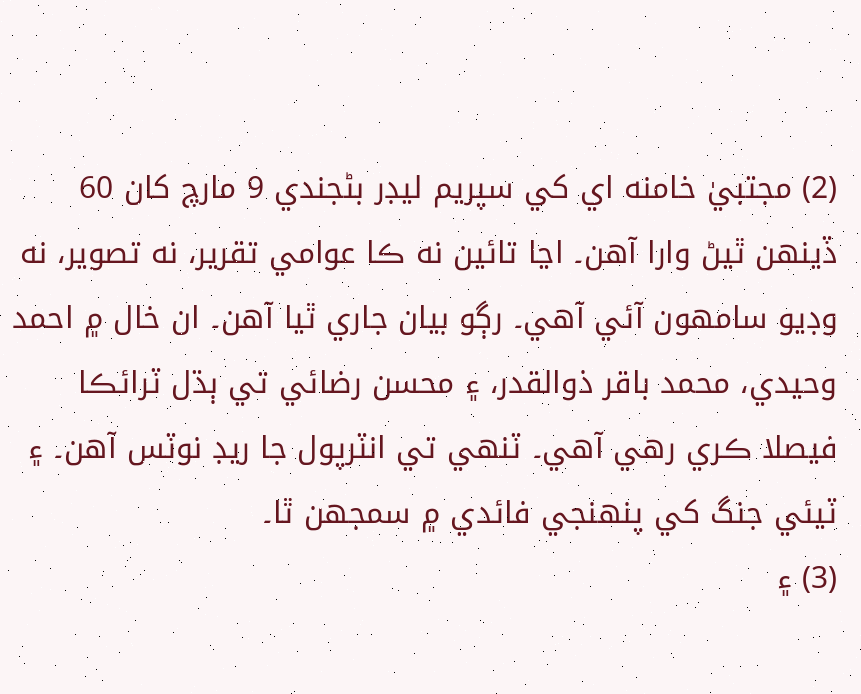(2) مجتبيٰ خامنه اي کي سپريم ليڊر بڻجندي 9 مارچ کان 60 ڏينهن ٿيڻ وارا آهن۔ اڃا تائين نه ڪا عوامي تقرير، نه تصوير، نه وڊيو سامهون آئي آهي۔ رڳو بيان جاري ٿيا آهن۔ ان خال ۾ احمد وحيدي، محمد باقر ذوالقدر، ۽ محسن رضائي تي ٻڌل ٽرائڪا فيصلا ڪري رهي آهي۔ ٽنهي تي انٽرپول جا ريڊ نوٽس آهن۔ ۽ ٽيئي جنگ کي پنهنجي فائدي ۾ سمجهن ٿا۔
(3) ۽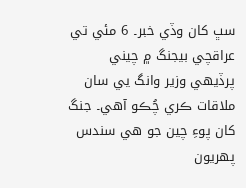سڀ کان وڏي خبر۔ 6 مئي تي عراقچي بيجنگ ۾ چيني پرڏيهي وزير وانگ يي سان ملاقات ڪري چُڪو آهي۔ جنگ کان پوءِ چين جو هي سندس پهريون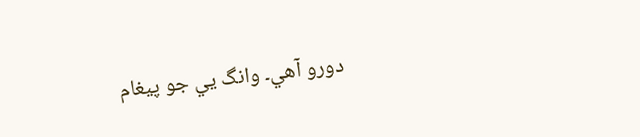دورو آهي۔ وانگ يي جو پيغام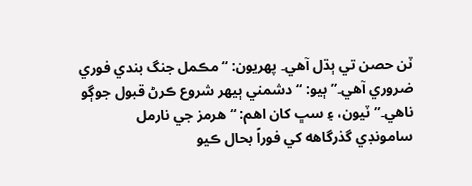ٽن حصن تي ٻڌل آهي۔ پهريون: “مڪمل جنگ بندي فوري ضروري آهي۔” ٻيو: “دشمني ٻيهر شروع ڪرڻ قبول جوڳو ناهي۔” ٽيون، ۽ سڀ کان اهم: “هرمز جي نارمل سامونڊي گذرگاهه کي فوراً بحال ڪيو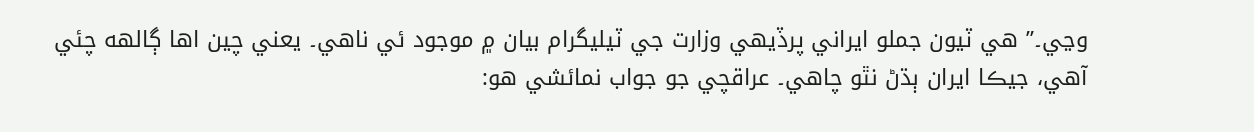وڃي۔” هي ٽيون جملو ايراني پرڏيهي وزارت جي ٽيليگرام بيان ۾ موجود ئي ناهي۔ يعني چين اها ڳالهه چئي آهي، جيڪا ايران ٻڌڻ نٿو چاهي۔ عراقچي جو جواب نمائشي هو: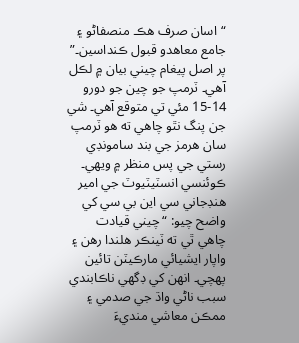“اسان صرف هڪ منصفاڻو ۽ جامع معاهدو قبول ڪنداسين۔” پر اصل پيغام چيني بيان ۾ لڪل آهي۔ ٽرمپ جو چين جو دورو 14-15 مئي تي متوقع آهي۔ شي جن پنگ نٿو چاهي ته هو ٽرمپ سان هرمز جي بند سامونڊي رستي جي پس منظر ۾ ويهي۔ ڪوئنسي انسٽيٽيوٽ جي امير هنڊجاني سي اين بي سي کي واضح چيو: “چيني قيادت چاهي ٿي ته ٽينڪر هلندا رهن ۽ واپار ايشيائي مارڪيٽن تائين پهچي۔ انهن کي ڊگهي ناڪابندي سبب ناڻي واڌ جي صدمي ۽ ممڪن معاشي منديءَ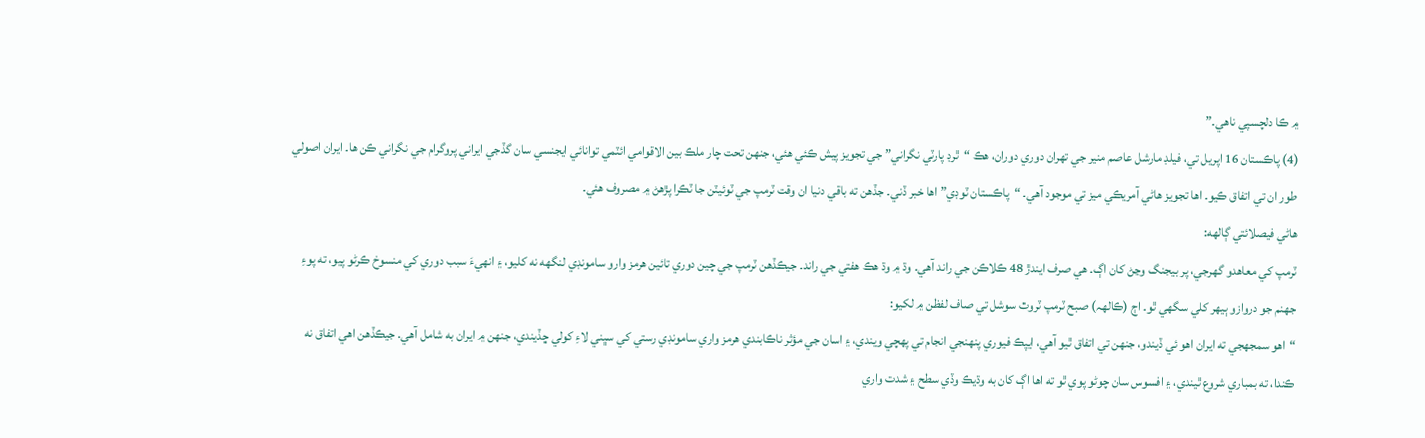۾ ڪا دلچسپي ناهي۔”
(4) پاڪستان 16 اپريل تي، فيلڊ مارشل عاصم منير جي تهران دوري دوران، هڪ “ٿرڊ پارٽي نگراني” جي تجويز پيش ڪئي هئي، جنهن تحت چار ملڪ بين الاقوامي ائٽمي توانائي ايجنسي سان گڏجي ايراني پروگرام جي نگراني ڪن ها۔ ايران اصولي طور ان تي اتفاق ڪيو۔ اها تجويز هاڻي آمريڪي ميز تي موجود آهي۔ “پاڪستان ٽوڊي” اها خبر ڏني۔ جڏهن ته باقي دنيا ان وقت ٽرمپ جي ٽوئيٽن جا ٽڪرا پڙهڻ ۾ مصروف هئي۔
هاڻي فيصلائتي ڳالهه:
ٽرمپ کي معاهدو گهرجي، پر بيجنگ وڃڻ کان اڳ۔ هي صرف ايندڙ 48 ڪلاڪن جي راند آهي۔ وڌ ۾ وڌ هڪ هفتي جي راند۔ جيڪڏهن ٽرمپ جي چين دوري تائين هرمز وارو سامونڊي لنگهه نه کليو، ۽ انهيءَ سبب دوري کي منسوخ ڪرڻو پيو، ته پوءِ جهنم جو دروازو ٻيهر کلي سگهي ٿو۔ اڄ (ڪالھہ) صبح ٽرمپ ٽروٿ سوشل تي صاف لفظن ۾ لکيو:
“اھو سمجھجي ته ايران اهو ئي ڏيندو، جنهن تي اتفاق ٿيو آهي، ايپڪ فيوري پنهنجي انجام تي پهچي ويندي، ۽ اسان جي مؤثر ناڪابندي هرمز واري سامونڊي رستي کي سڀني لاءِ کولي ڇڏيندي، جنهن ۾ ايران به شامل آهي. جيڪڏهن اهي اتفاق نه ڪندا، ته بمباري شروع ٿيندي، ۽ افسوس سان چوڻو پوي ٿو ته اها اڳ کان به وڌيڪ وڏي سطح ۽ شدت واري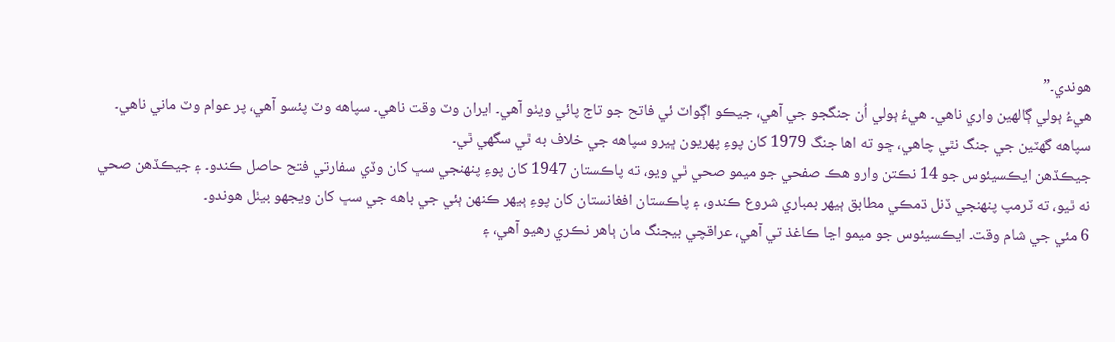هوندي۔”
هيءُ ٻولي ڳالهين واري ناهي۔ هيءُ ٻولي اُن جنگجو جي آهي، جيڪو اڳواٽ ئي فاتح جو تاج پائي ويٺو آهي۔ ايران وٽ وقت ناهي۔ سپاهه وٽ پئسو آهي، پر عوام وٽ ماني ناهي۔ سپاهه گهٽين جي جنگ نٿي چاهي، ڇو ته اها جنگ 1979 کان پوءِ پهريون ڀيرو سپاهه جي خلاف به ٿي سگهي ٿي۔
جيڪڏهن ايڪسيئوس جو 14 نڪتن وارو هڪ صفحي جو ميمو صحي ٿي ويو، ته پاڪستان 1947 کان پوءِ پنهنجي سڀ کان وڏي سفارتي فتح حاصل ڪندو۔ ۽ جيڪڏهن صحي نه ٿيو، ته ٽرمپ پنهنجي ڏنل ڌمڪي مطابق ٻيهر بمباري شروع ڪندو، ۽ پاڪستان افغانستان کان پوءِ ٻيهر ڪنهن ٻئي جي باهه جي سڀ کان ويجهو بيٺل هوندو۔
6 مئي جي شام وقت۔ ايڪسيئوس جو ميمو اڃا ڪاغذ تي آهي، عراقچي بيجنگ مان ٻاهر نڪري رهيو آهي، ۽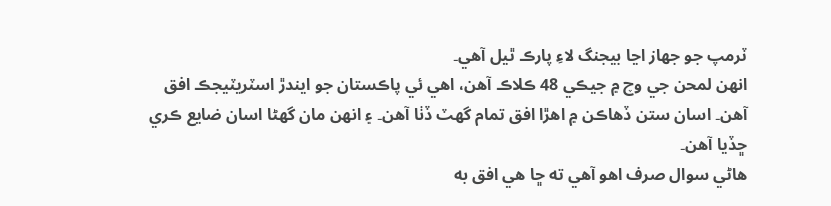ٽرمپ جو جهاز اڃا بيجنگ لاءِ پارڪ ٿيل آهي۔
انهن لمحن جي وچ ۾ جيڪي 48 ڪلاڪ آهن، اهي ئي پاڪستان جو ايندڙ اسٽريٽيجڪ افق آهن۔ اسان ستن ڏهاڪن ۾ اهڙا افق تمام گهٽ ڏٺا آهن۔ ۽ انهن مان گهڻا اسان ضايع ڪري ڇڏيا آهن۔
هاڻي سوال صرف اهو آهي ته ڇا هي افق به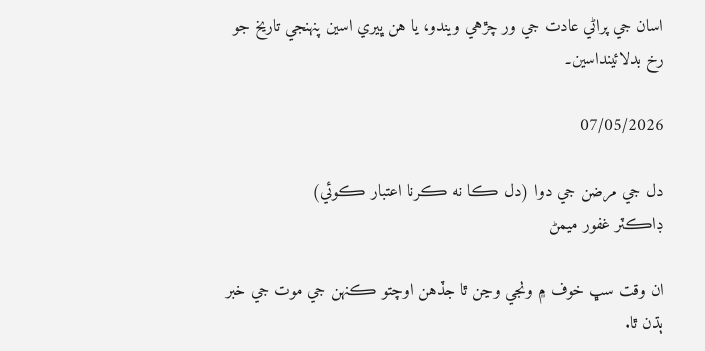اسان جي پراڻي عادت جي ور چڙهي ويندو، يا هن ڀيري اسين پنهنجي تاريخ جو رخ بدلائينداسين۔

07/05/2026

دل جي مرضن جي دوا (دل ڪا نه ڪرنا اعتبار ڪوئي)
ڊاڪٽر غفور ميمڻ

ان وقت سڀ خوف ۾ وٺجي وڃن ٿا جڏهن اوچتو ڪنهن جي موت جي خبر ٻڌن ٿا.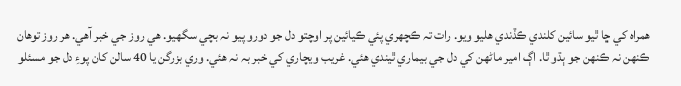همراه کي ڇا ٿيو سائين کلندي ڪڏندي هليو ويو. رات تہ ڪچهري پئي ڪيائين پر اوچتو دل جو دورو پيو نہ بچي سگهيو. هي روز جي خبر آهي. هر روز توهان ڪنهن نہ ڪنهن جو ٻڌو ٿا. اڳ امير ماڻهن کي دل جي بيماري ٿيندي هئي. غريب ويچاري کي خبر بہ نہ هئي. وري بزرگن يا 40 سالن کان پوءِ دل جو مسئلو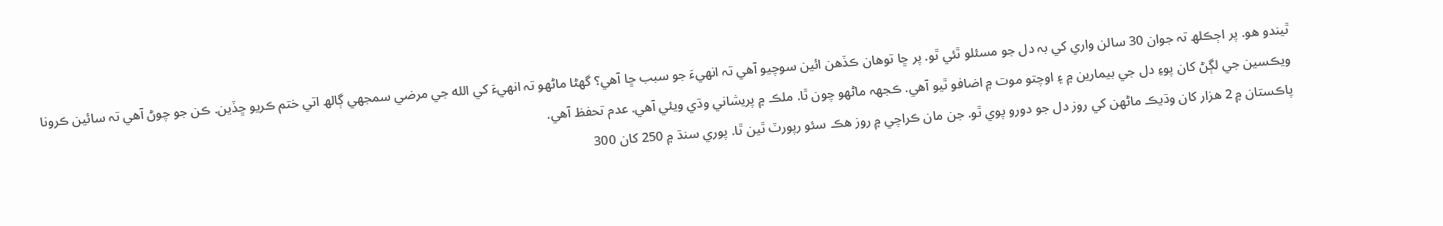ٿيندو هو. پر اڄڪلھ تہ جوان 30 سالن واري کي بہ دل جو مسئلو ٿئي ٿو. پر ڇا توهان ڪڏهن ائين سوچيو آهي تہ انهيءَ جو سبب ڇا آهي؟ گهڻا ماڻهو تہ انهيءَ کي الله جي مرضي سمجهي ڳالھ اتي ختم ڪريو ڇڏين. ڪن جو چوڻ آهي تہ سائين ڪرونا ويڪسين جي لڳڻ کان پوءِ دل جي بيمارين ۾ ۽ اوچتو موت ۾ اضافو ٿيو آهي. ڪجهہ ماڻهو چون ٿا. ملڪ ۾ پريشاني وڌي ويئي آهي. عدم تحفظ آهي.
پاڪستان ۾ 2 هزار کان وڌيڪ ماڻهن کي روز دل جو دورو پوي ٿو. جن مان ڪراچي ۾ روز هڪ سئو رپورٽ ٿين ٿا. پوري سنڌ ۾ 250 کان 300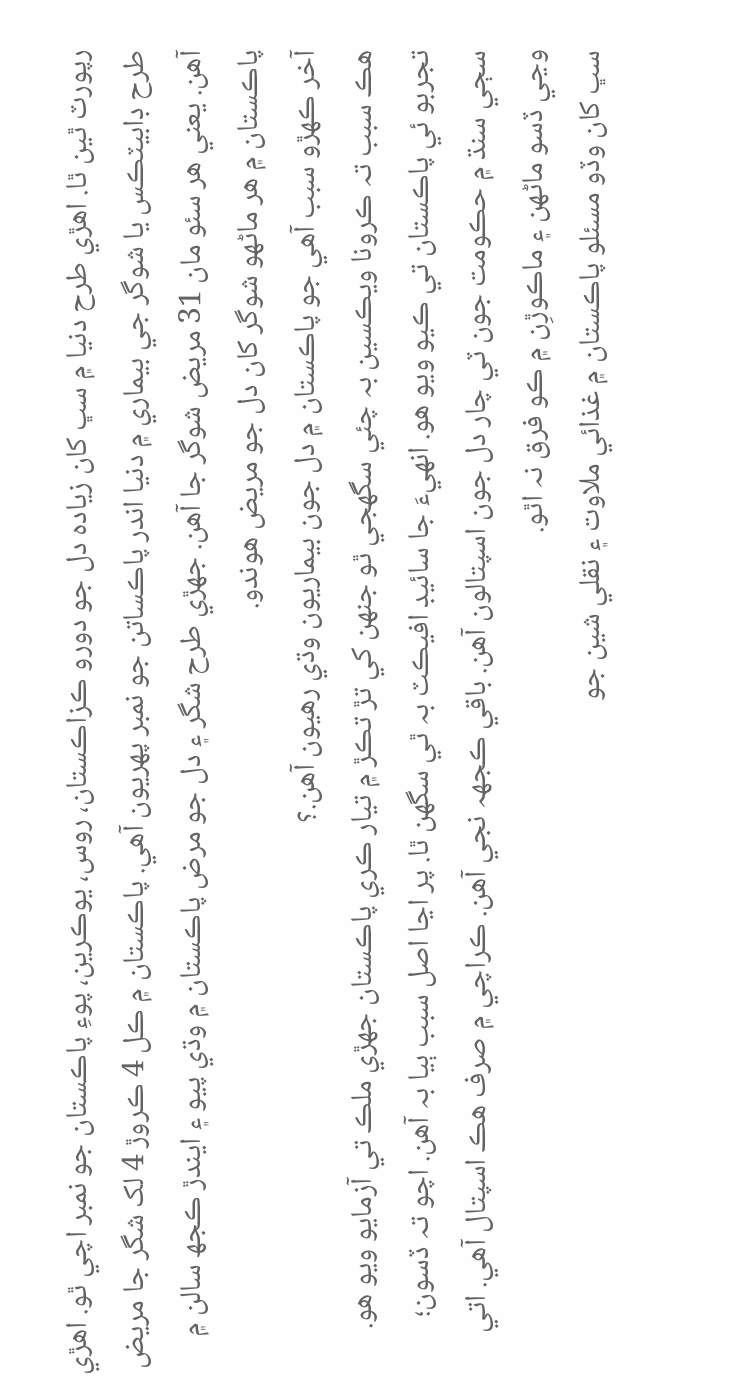رپورٽ ٿين ٿا. اهڙي طرح دنيا ۾ سڀ کان زياده دل جو دورو ڪزاڪستان، روس، يوڪرين، پوءِ پاڪستان جو نمبر اچي ٿو. اهڙي طرح ڊابيٽڪس يا شوگر جي بيماري ۾ دنيا اندر پاڪساتن جو نمبر پهريون آهي. پاڪستان ۾ ڪل 4 ڪروڙ 4 لک شگر جا مريض آهن. يعني هر سئو مان 31 مريض شوگر جا آهن. جهڙي طرح شگر ۽ دل جو مرض پاڪستان ۾ وڌي پيو ۽ ايندڙ ڪجھ سالن ۾ پاڪستان ۾ هر ماڻهو شوگر کان دل جو مريض هوندو.
آخر ڪهڙو سبب آهي جو پاڪستان ۾ دل جون بيماريون وڌي رهيون آهن.؟
هڪ سبب تہ ڪرونا ويڪسين بہ چئي سگهجي ٿو جنهن کي تڙ تڪڙ ۾ تيار ڪري پاڪستان جهڙي ملڪ تي آزمايو ويو هو. تجربو ئي پاڪستان تي ڪيو ويو هو. انهيءَ جا سائيڊ افيڪٽ بہ ٿي سگهن ٿا. پر اڃا اصل سبب ٻيا بہ آهن. اچو تہ ڏسون؛
سڄي سنڌ ۾ حڪومت جون ٽي چار دل جون اسپتالون آهن. باقي ڪجهہ نجي آهن. ڪراچي ۾ صرف هڪ اسپتال آهي. اتي وڃي ڏسو ماڻهن ۽ ماڪوڙِن ۾ ڪو فرق نہ اٿو.
سڀ کان وڏو مسئلو پاڪستان ۾ غذائي ملاوت ۽ نقلي شين جو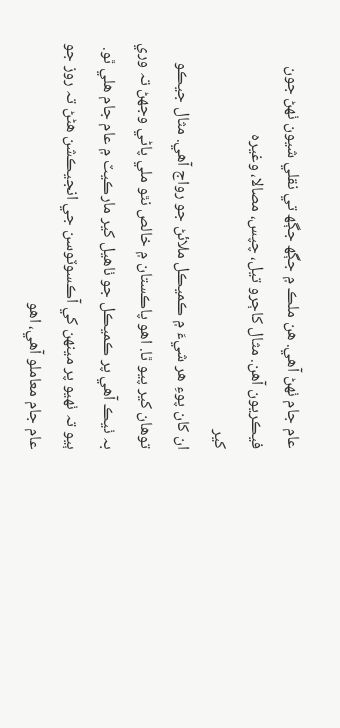عام جام ٺهڻ آهي. هن ملڪ ۾ جڳھ جڳھ تي نقلي شيون ٺهڻ جون فيڪريون آهن. مثال کاڄرو تيل، چپس، مصالا، وغيره
کير
ان کان پوءِ هر شيءَ ۾ ڪميڪل ملائڻ جو رواج آهي. مثال جيڪو توهان کير پيو ٿا. اهو پاڪستان ۾ خالص نٿو ملي پاڻي وجهڻ تہ وري بہ ٺيڪ آهي پر ڪميڪل جو ٺاهيل کير مارڪيٽ ۾ عام جام هلي ٿو. ٻيو تہ ٺهيو پر مينهن کي آڪسوٽوسن جي انجيڪشن هڻڻ تہ روز جو عام جام معاملو آهي، اهو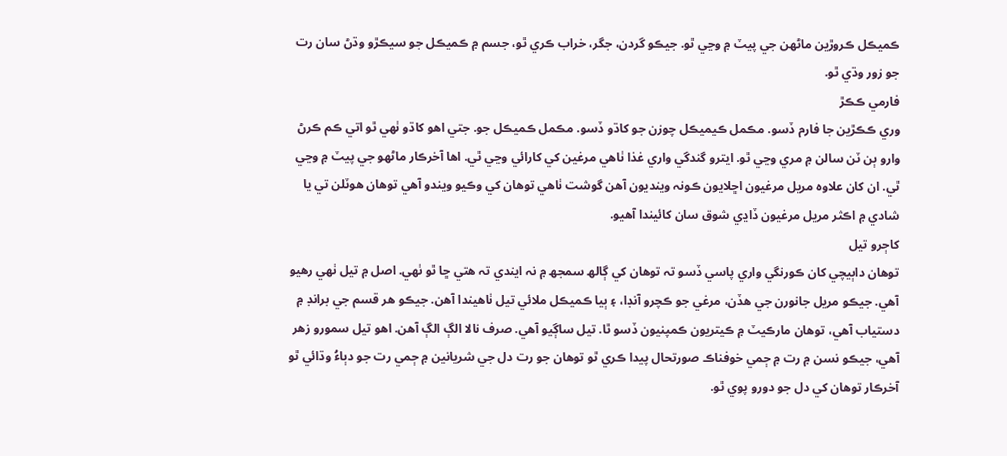ڪميڪل ڪروڙين ماڻهن جي پيٽ ۾ وڃي ٿو. جيڪو گردن، جگر، خراب ڪري ٿو، جسم ۾ ڪميڪل جو سيڪڙو وڌڻ سان رت جو زور وڌي ٿو.
فارمي ڪڪڙ
وري ڪڪڙين جا فارم ڏسو. مڪمل ڪيميڪل چوزن جو کاڌو ڏسو. مڪمل ڪميڪل جو. جتي اهو کاڌو ٺهي ٿو اتي ڪم ڪرڻ وارو ٻن ٽن سالن ۾ مري وڃي ٿو. ايترو گندگي واري غذا ٺاهي مرغين کي کارائي وڃي ٿي. اها آخرڪار ماڻهو جي پيٽ ۾ وڃي ٿي. ان کان علاوه مريل مرغيون اڇلايون ڪونہ وينديون آهن گوشت ٺاهي توهان کي وڪيو ويندو آهي توهان هوٽلن تي يا شادي ۾ اڪثر مريل مرغيون ڏاڍي شوق سان کائيندا آهيو.
کاڄرو تيل
توهان داٻيچي کان ڪورنگي واري پاسي ڏسو تہ توهان کي ڳالھ سمجھ ۾ نہ ايندي تہ هتي ڇا ٿو ٺهي. اصل ۾ تيل ٺهي رهيو آهي. جيڪو مريل جانورن جي هڏن، مرغي جو ڪچرو آنڊا، ۽ ٻيا ڪميڪل ملائي تيل ٺاهيندا آهن. جيڪو هر قسم جي برانڊ ۾ دستياب آهي، توهان مارڪيٽ ۾ ڪيتريون ڪمپنيون ڏسو ٿا. تيل ساڳيو آهي. صرف نالا الڳ الڳ آهن. اهو تيل سمورو زهر آهي، جيڪو نسن ۾ رت ۾ ڄمي خوفناڪ صورتحال پيدا ڪري ٿو توهان جو رت دل جي شريانين ۾ ڄمي رت جو دٻاءُ وڌائي ٿو آخرڪار توهان کي دل جو دورو پوي ٿو.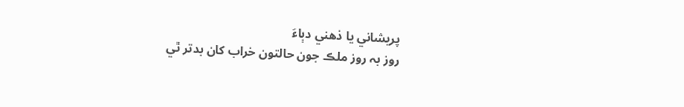پريشاني يا ذهني دٻاءَ
روز بہ روز ملڪ جون حالتون خراب کان بدتر ٿي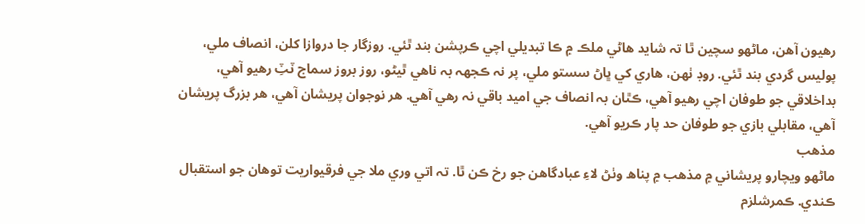رهيون آهن، ماڻهو سچين ٿا تہ شايد هاڻي ملڪ ۾ ڪا تبديلي اچي ڪرپشن بند ٿئي. روزگار جا دروازا کلن، انصاف ملي، پوليس گردي بند ٿئي. روڊ ٺهن، هاري کي ڀاڻ سستو ملي، پر نہ ڪجهہ بہ ناهي ٿيڻو، روز بروز سماج ٽٽِ رهيو آهي، بداخلاقي جو طوفان اچي رهيو آهي، ڪٿان بہ انصاف جي اميد باقي نہ رهي آهي. هر نوجوان پريشان آهي، هر بزرگ پريشان آهي، مقابلي بازي جو طوفان حد پار ڪريو آهي.
مذهب
ماڻهو ويچارو پريشاني ۾ مذهب ۾ پناھ وٺڻ لاءِ عبادگاهن جو رخ ڪن ٿا. تہ اتي وري ملا جي فرقيواريت توهان جو استقبال ڪندي. ڪمرشلزم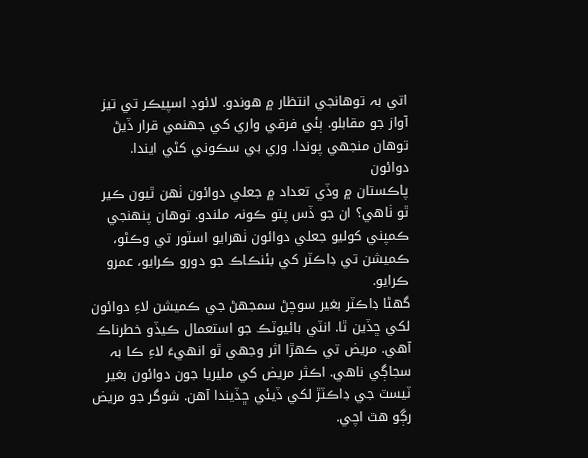اتي بہ توهانجي انتظار ۾ هوندو. لائوڊ اسپيڪر تي تيز آواز جو مقابلو. ٻئي فرقي واري کي جهنمي قرار ڏيڻ توهان منجهي پوندا. وري بي سڪوني کڻي ايندا.
دوائون
پاڪستان ۾ وڏي تعداد ۾ جعلي دوائون ٺهن ٿيون ڪير ٿو ٺاهي؟ ان جو ڏس پتو ڪونہ ملندو. توهان پنهنجي ڪمپني کوليو جعلي دوائون ٺهرايو اسٽور تي وڪڻو، ڪميشن تي ڊاڪٽر کي بئنڪاڪ جو دورو ڪرايو، عمرو ڪرايو.
گهڻا ڊاڪٽر بغير سوچڻ سمجهڻ جي ڪميشن لاءِ دوائون لکي ڇڏين ٿا. انٽي بائيوٽڪ جو استعمال ڪيڏو خطرناڪ آهي. مريض تي ڪهڙا اثر وجهي ٿو انهيءَ لاءِ ڪا بہ سجاڳي ناهي. اڪثر مريض کي مليريا جون دوائون بغير ٽيسٽ جي ڊاڪٽڙ لکي ڏيئي ڇڏيندا آهن. شوگر جو مريض رڳو هٿ اچي.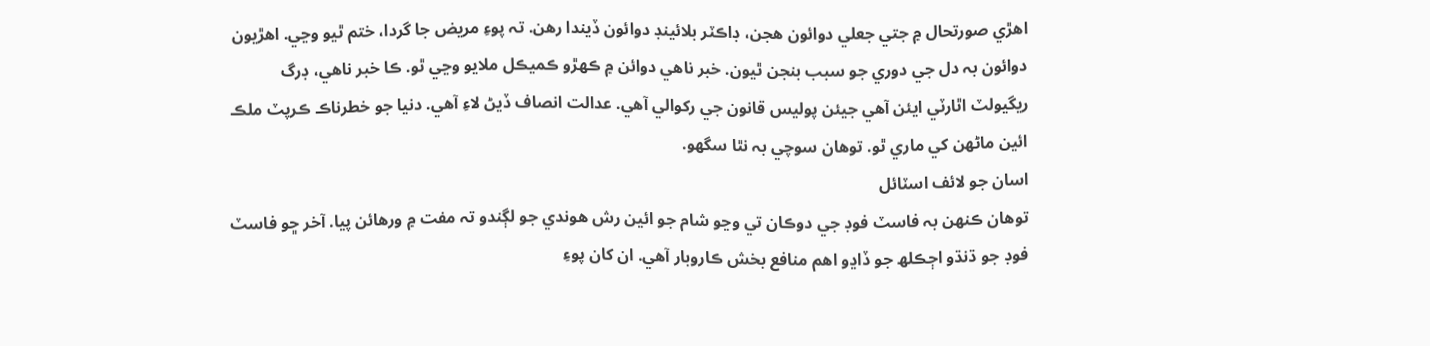اهڙي صورتحال ۾ جتي جعلي دوائون هجن، ڊاڪٽر بلائينڊ دوائون ڏيندا رهن. تہ پوءِ مريض جا گردا، ختم ٿيو وڃي. اهڙيون دوائون بہ دل جي دوري جو سبب بنجن ٿيون. خبر ناهي دوائن ۾ ڪهڙو ڪميڪل ملايو وڃي ٿو. ڪا خبر ناهي، ڊرگ ريگيولٽ اٿارٽي ايئن آهي جيئن پوليس قانون جي رکوالي آهي. عدالت انصاف ڏيڻ لاءِ آهي. دنيا جو خطرناڪ ڪرپٽ ملڪ ائين ماڻهن کي ماري ٿو. توهان سوچي بہ نٿا سگهو.
اسان جو لائف اسٽائل
توهان ڪنهن بہ فاسٽ فوڊ جي دوڪان تي وڃو شام جو ائين رش هوندي جو لڳندو تہ مفت ۾ ورهائن پيا. آخر ڇو فاسٽ فوڊ جو ڌنڌو اڄڪلھ جو ڏاڍو اهم منافع بخش ڪاروبار آهي. ان کان پوءِ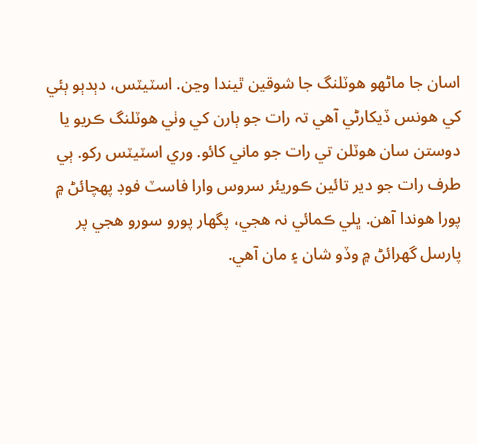اسان جا ماڻهو هوٽلنگ جا شوقين ٿيندا وڃن. اسٽيٽس، دٻدٻو ٻئي کي هونس ڏيکارڻي آهي تہ رات جو ٻارن کي وٺي هوٽلنگ ڪريو يا دوستن سان هوٽلن تي رات جو ماني کائو. وري اسٽيٽس رکو. ٻي طرف رات جو دير تائين ڪوريئر سروس وارا فاسٽ فوڊ پهچائڻ ۾ پورا هوندا آهن. ڀلي ڪمائي نہ هجي، پگهار پورو سورو هجي پر پارسل گهرائڻ ۾ وڏو شان ۽ مان آهي.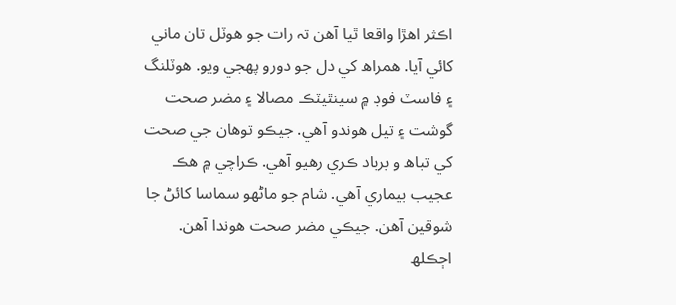اڪثر اهڙا واقعا ٿيا آهن تہ رات جو هوٽل تان ماني کائي آيا. همراھ کي دل جو دورو پهجي ويو. هوٽلنگ ۽ فاسٽ فوڊ ۾ سينٿيٽڪ مصالا ۽ مضر صحت گوشت ۽ تيل هوندو آهي. جيڪو توهان جي صحت کي تباھ و برباد ڪري رهيو آهي. ڪراچي ۾ هڪ عجيب بيماري آهي. شام جو ماڻهو سماسا کائڻ جا شوقين آهن. جيڪي مضر صحت هوندا آهن. اڄڪلھ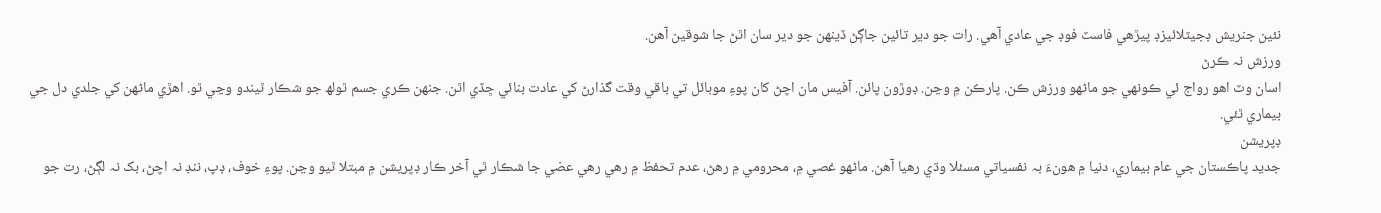نئين جنريش ڊجيٽلائيزڊ پيڙهي فاسٽ فوڊ جي عادي آهي. رات جو دير تائين جاڳڻ ڏينهن جو دير سان اٿڻ جا شوقين آهن.
ورزش نہ ڪرڻ
اسان وٽ اهو رواج ئي ڪونهي جو ماڻهو ورزش ڪن. پارڪن ۾ وڃن. ڊوڙون پائن. آفيس مان اچڻ کان پوءِ موبائل تي باقي وقت گذارڻ کي عادت بنائي ڇڏي اٿن. جنهن ڪري جسم ٿولھ جو شڪار ٿيندو وڃي ٿو. اهڙي ماڻهن کي جلدي دل جي بيماري ٿئي.
ڊپريشن
جديد پاڪستان جي عام بيماري، دنيا ۾ هونءَ بہ نفسياتي مسئلا وڌي رهيا آهن. ماڻهو غصي ۾، محرومي ۾ رهڻ، عدم تحفظ ۾ رهي رهي عضي جا شڪار ٿي آخر ڪار ڊپريشن ۾ مبتلا ٿيو وڃن. پوءِ خوف، ڊپ، ننڊ نہ اچڻ، بک نہ لڳڻ، رت جو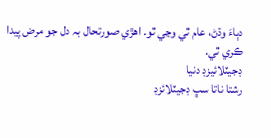دٻاءَ وڌڻ، عام ٿي وڃي ٿو. اهڙي صورتحال بہ دل جو مرض پيدا ڪري ٿي.
ڊجيٽلائيزڊ دنيا
رشتا ناتا سڀ ڊجيٽلائزڊ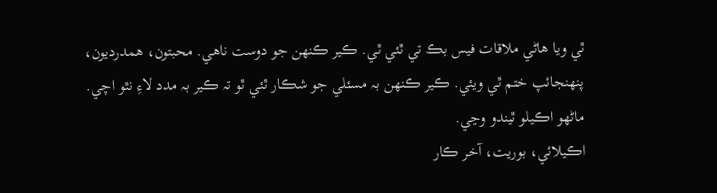ٿي ويا هاڻي ملاقات فيس بڪ تي ٿئي ٿي. ڪير ڪنهن جو دوست ناهي. محبتون، همدرديون، پنهنجائپ ختم ٿي ويئي. ڪير ڪنهن بہ مسئلي جو شڪار ٿئي ٿو تہ ڪير بہ مدد لاءِ نٿو اچي. ماڻهو اڪيلو ٿيندو وڃي.
اڪيلائي، بوريت، آخر ڪار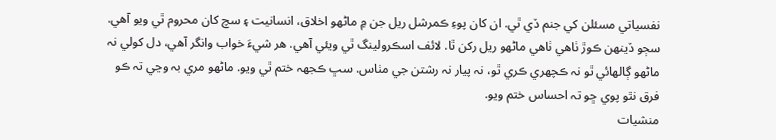نفسياتي مسئلن کي جنم ڏي ٿي. ان کان پوءِ ڪمرشل ريل جن ۾ ماڻهو اخلاق، انسانيت ۽ سچ کان محروم ٿي ويو آهي. سڄو ڏينهن ڪوڙ ٺاهي ٺاهي ماڻهو ريل رکن ٿا. لائف اسڪرولينگ ٿي ويئي آهي. هر شيءَ خواب وانگر آهي، دل کولي نہ ماڻهو ڳالهائي ٿو نہ ڪچهري ڪري ٿو، نہ پيار نہ رشتن جي مٺاس. سڀ ڪجهہ ختم ٿي ويو. ماڻهو مري بہ وڃي تہ ڪو فرق نٿو پوي ڇو تہ احساس ختم ويو.
منشيات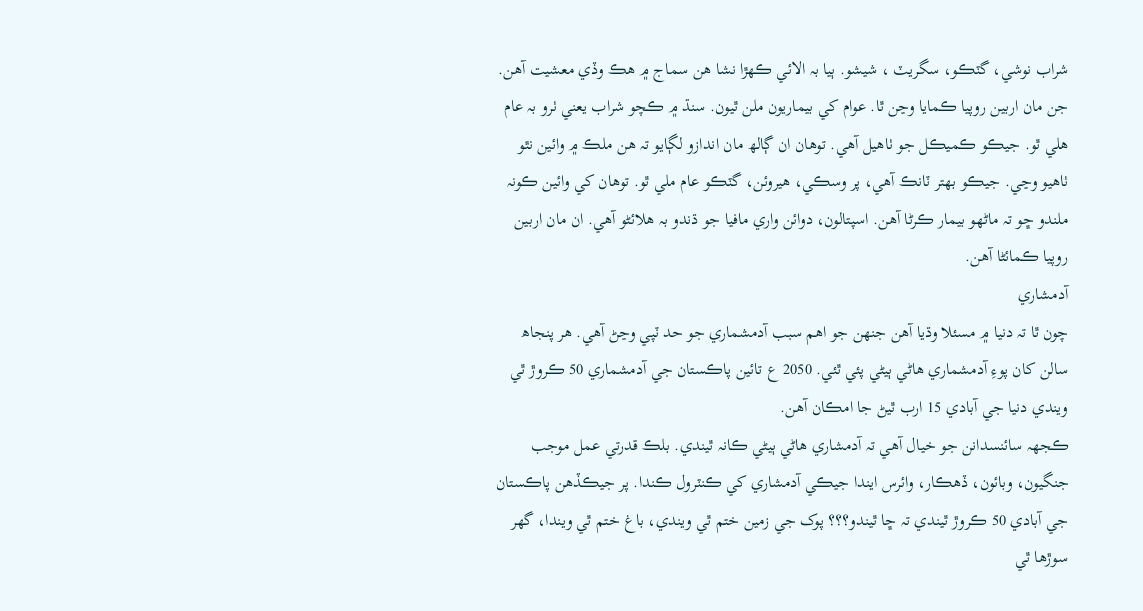شراب نوشي، گٽڪو، سگريٽ ، شيشو. ٻيا بہ الائي ڪهڙا نشا هن سماج ۾ هڪ وڏي معشيت آهن. جن مان اربين روپيا ڪمايا وڃن ٿا. عوام کي بيماريون ملن ٿيون. سنڌ ۾ ڪچو شراب يعني ٺرو بہ عام هلي ٿو. جيڪو ڪميڪل جو ٺاهيل آهي. توهان ان ڳالھ مان اندازو لڳايو تہ هن ملڪ ۾ وائين نٿو ٺاهيو وڃي. جيڪو بهتر ٽانڪ آهي، پر وسڪي، هيروئن، گٽڪو عام ملي ٿو. توهان کي وائين ڪونہ ملندو ڇو تہ ماڻهو بيمار ڪرڻا آهن. اسپتالون، دوائن واري مافيا جو ڌندو بہ هلائڻو آهي. ان مان اربين روپيا ڪمائڻا آهن.
آدمشاري
چون ٿا تہ دنيا ۾ مسئلا وڌيا آهن جنهن جو اهم سبب آدمشماري جو حد ٽپي وڃڻ آهي. هر پنجاھ سالن کان پوءِ آدمشماري هاڻي ٻيڻي پئي ٿئي. 2050 ع تائين پاڪستان جي آدمشماري 50 ڪروڙ ٿي ويندي دنيا جي آبادي 15 ارب ٿيڻ جا امڪان آهن.
ڪجهہ سائنسدانن جو خيال آهي تہ آدمشاري هاڻي ٻيڻي ڪانہ ٿيندي. بلڪ قدرتي عمل موجب جنگيون، وبائون، ڏهڪار، وائرس ايندا جيڪي آدمشاري کي ڪنٽرول ڪندا. پر جيڪڏهن پاڪستان جي آبادي 50 ڪروڙ ٿيندي تہ ڇا ٿيندو؟؟؟ پوک جي زمين ختم ٿي ويندي، باغ ختم ٿي ويندا، گهر سوڙها ٿي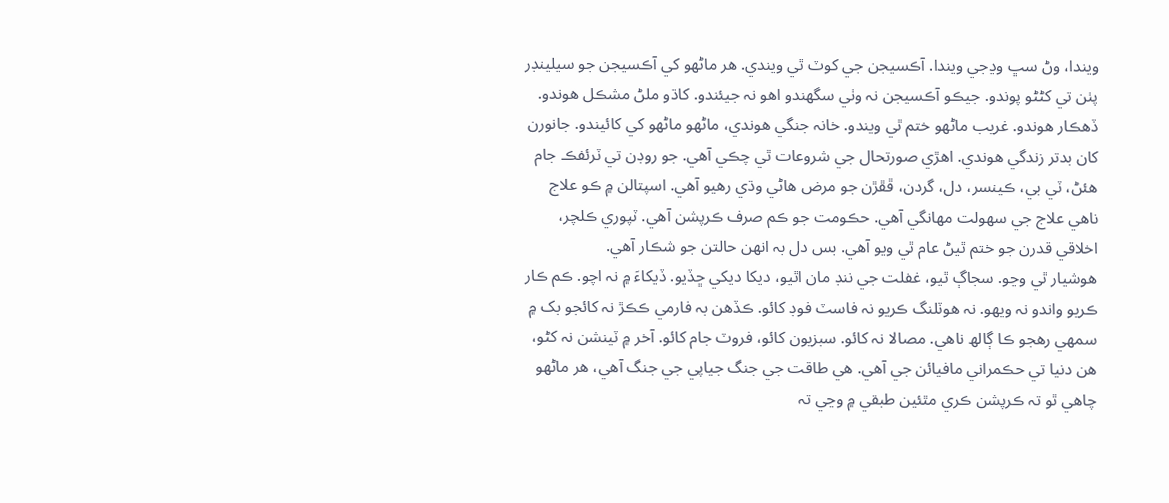ويندا، وڻ سڀ وڍجي ويندا. آڪسيجن جي کوٽ ٿي ويندي. هر ماڻهو کي آڪسيجن جو سيلينڊر پٺن تي کڻڻو پوندو. جيڪو آڪسيجن نہ وٺي سگهندو اهو نہ جيئندو. کاڌو ملڻ مشڪل هوندو. ڏهڪار هوندو. غريب ماڻهو ختم ٿي ويندو. خانہ جنگي هوندي، ماڻهو ماڻهو کي کائيندو. جانورن کان بدتر زندگي هوندي. اهڙي صورتحال جي شروعات ٿي چڪي آهي. جو روڊن تي ٽرئفڪ جام هئڻ، ٽي بي، ڪينسر، دل، گردن، ڦڦڙن جو مرض هاڻي وڌي رهيو آهي. اسپتالن ۾ ڪو علاج ناهي علاج جي سهولت مهانگي آهي. حڪومت جو ڪم صرف ڪرپشن آهي. ٽپوري ڪلچر، اخلاقي قدرن جو ختم ٿيڻ عام ٿي ويو آهي. بس دل بہ انهن حالتن جو شڪار آهي.
هوشيار ٿي وڃو. سجاڳ ٿيو، غفلت جي ننڊ مان اٿيو، ديکا ديکي ڇڏيو. ڏيکاءَ ۾ نہ اچو. ڪم ڪار ڪريو واندو نہ ويهو. نہ هوٽلنگ ڪريو نہ فاسٽ فوڊ کائو. ڪڏهن بہ فارمي ڪڪڙ نہ کائجو بک ۾ سمهي رهجو ڪا ڳالھ ناهي. مصالا نہ کائو. سبزيون کائو، فروٽ جام کائو. آخر ۾ ٽينشن نہ کڻو، هن دنيا تي حڪمراني مافيائن جي آهي. هي طاقت جي جنگ جياپي جي جنگ آهي، هر ماڻهو چاهي ٿو تہ ڪرپشن ڪري مٿئين طبقي ۾ وڃي تہ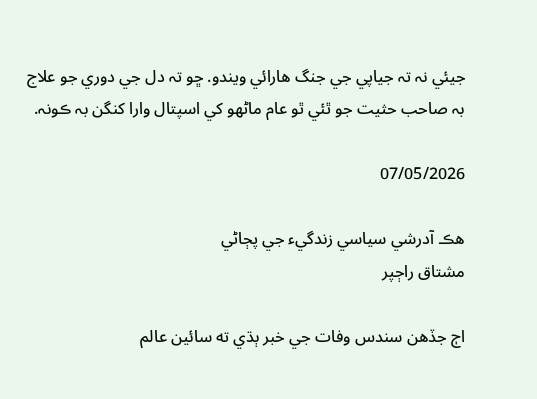جيئي نہ تہ جياپي جي جنگ هارائي ويندو. ڇو تہ دل جي دوري جو علاج بہ صاحب حثيت جو ٿئي ٿو عام ماڻهو کي اسپتال وارا کنگن بہ ڪونہ.

07/05/2026

ھڪ آدرشي سياسي زندگيء جي پڄاڻي
مشتاق راڄپر

اڄ جڏھن سندس وفات جي خبر ٻڌي ته سائين عالم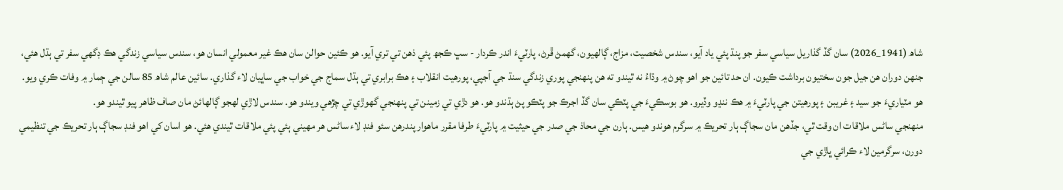شاھ (1941_2026) سان گڏ گذاريل سياسي سفر جو پنڌ پئي ياد آيو، سندس شخصيت، مزاج، ڳالھيون، گھمڻ ڦرڻ، پارٽيءَ اندر ڪردار - سڀ ڪجھ پئي ذھن تي تري آيو. ھو ڪئين حوالن سان ھڪ غير معمولي انسان ھو، سندس سياسي زندگي ھڪ ڊگھي سفر تي ٻڌل ھئي، جنھن دوران ھن جيل جون سختيون برداشت ڪيون. ان حد تائين جو اھو چوڻ ۾ وڌاءُ نه ٿيندو ته ھن پنھنجي پوري زندگي سنڌ جي آجپي، پورھيت انقلاب ۽ ھڪ برابري تي ٻڌل سماج جي خواب جي ساڀيان لاء گذاري. سائين عالم شاھ 85 سالن جي ڄمار ۾ وفات ڪري ويو.
ھو مٽياريءَ جو سيد ۽ غريبن ۽ پورھيتن جي پارٽيءَ ۾ ھڪ ننڍو وڏيرو. ھو بوسڪيءَ جي پٽڪي سان گڏ اجرڪ جو پٽڪو پڻ ٻڌندو ھو. ھو دڙي تي زمينن تي پنھنجي گھوڙي تي چڙھي ويندو ھو. سندس لاڙي لھجو ڳالھائڻ مان صاف ظاھر پيو ٿيندو ھو.
منھنجي ساڻس ملاقات ان وقت ٿي، جڏھن مان سجاڳ ٻار تحريڪ ۾ سرگرم ھوندو ھيس. ٻارن جي محاذ جي صدر جي حيثيت ۾ پارٽيءَ طرفا مقرر ماھوار پندرھن سئو فنڊ لاء ساڻس ھر مھيني ٻئي پئي ملاقات ٿيندي ھئي. ھو اسان کي اھو فنڊ سجاڳ ٻار تحريڪ جي تنظيمي دورن، سرگرمين لاء ڪرائي ڀاڙي جي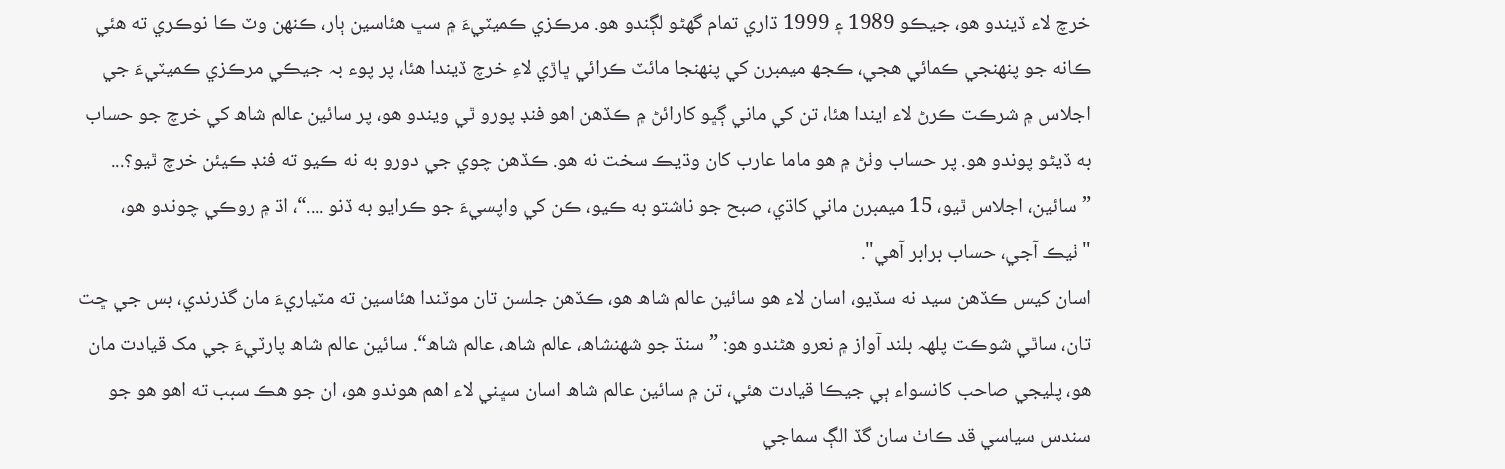خرچ لاء ڏيندو ھو، جيڪو 1989 ۽ 1999 ڌاري تمام گھڻو لڳندو ھو. مرڪزي ڪميٽيءَ ۾ سڀ ھئاسين ٻار، ڪنھن وٽ ڪا نوڪري ته ھئي ڪانه جو پنھنجي ڪمائي ھجي، ڪجھ ميمبرن کي پنهنجا مائٽ ڪرائي ڀاڙي لاءِ خرچ ڏيندا ھئا، پر پوء بہ جيڪي مرڪزي ڪميٽيءَ جي اجلاس ۾ شرڪت ڪرڻ لاء ايندا ھئا، تن کي ماني ڳڀو کارائڻ ۾ ڪڏھن اھو فنڊ پورو ٿي ويندو ھو، پر سائين عالم شاھ کي خرچ جو حساب به ڏيڻو پوندو ھو. پر حساب وٺڻ ۾ ھو ماما عارب کان وڌيڪ سخت نه ھو. ڪڏھن چوي جي دورو به نه ڪيو ته فنڊ ڪيئن خرچ ٿيو؟... ”سائين، اجلاس ٿيو، 15 ميمبرن ماني کاڌي، صبح جو ناشتو به ڪيو، ڪن کي واپسيءَ جو ڪرايو به ڏنو ....“، اڌ ۾ روڪي چوندو ھو، "ٺيڪ آجي، حساب برابر آھي".
اسان کيس ڪڏھن سيد نه سڏيو، اسان لاء ھو سائين عالم شاھ ھو، ڪڏھن جلسن تان موٽندا ھئاسين ته مٽياريءَ مان گذرندي، بس جي ڇت تان، ساٿي شوڪت پلھہ بلند آواز ۾ نعرو ھڻندو ھو: ”سنڌ جو شھنشاھ، عالم شاھ، عالم شاھ“. سائين عالم شاھ پارٽيءَ جي مک قيادت مان ھو، پليجي صاحب کانسواء ٻي جيڪا قيادت ھئي، تن ۾ سائين عالم شاھ اسان سڀني لاء اھم ھوندو ھو، ان جو ھڪ سبب ته اھو ھو جو سندس سياسي قد ڪاٺ سان گڏ الڳ سماجي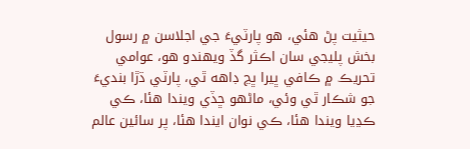حيثيت پڻ ھئي، ھو پارٽيءَ جي اجلاسن ۾ رسول بخش پليجي سان اڪثر گڏ ويھندو ھو، عوامي تحريڪ ۾ ڪافي ڀيرا ڀڃ ڊاهه ٿي، پارٽي ڌڙا بنديءَ جو شڪار ٿي وئي، ماڻھو ڇڏي ويندا ھئا، ڪي ڪڍيا ويندا ھئا، ڪي نوان ايندا ھئا، پر سائين عالم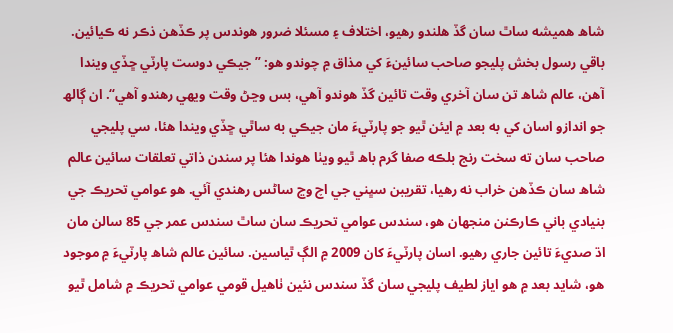شاھ ھميشه ساٿ سان گڏ ھلندو رھيو، اختلاف ۽ مسئلا ضرور ھوندس پر ڪڏھن ذڪر نه ڪيائين. باقي رسول بخش پليجو صاحب سائينءَ کي مذاق ۾ چوندو ھو: ”جيڪي دوست پارٽي ڇڏي ويندا آھن، عالم شاھ تن سان آخري وقت تائين گڏ ھوندو آھي، بس وڃڻ وقت ويھي رھندو آھي“. ان ڳالھ جو اندازو اسان کي به بعد ۾ ايئن ٿيو جو پارٽيءَ مان جيڪي به ساٿي ڇڏي ويندا ھئا، سي پليجي صاحب سان ته سخت رنج بلڪه صفا گرم باھ ٿيو ويٺا ھوندا ھئا پر سندن ذاتي تعلقات سائين عالم شاھ سان ڪڏھن خراب نه رھيا، تقريبن سڀني جي اچ وڃ ساڻس رھندي آئي. ھو عوامي تحريڪ جي بنيادي باني ڪارڪنن منجھان ھو، سندس عوامي تحريڪ سان ساٿ سندس عمر جي 85 سالن مان اڌ صديءَ تائين جاري رھيو. اسان پارٽيءَ کان 2009 ۾ الڳ ٿياسين. سائين عالم شاھ پارٽيءَ ۾ موجود ھو، شايد بعد ۾ ھو اياز لطيف پليجي سان گڏ سندس نئين ٺاھيل قومي عوامي تحريڪ ۾ شامل ٿيو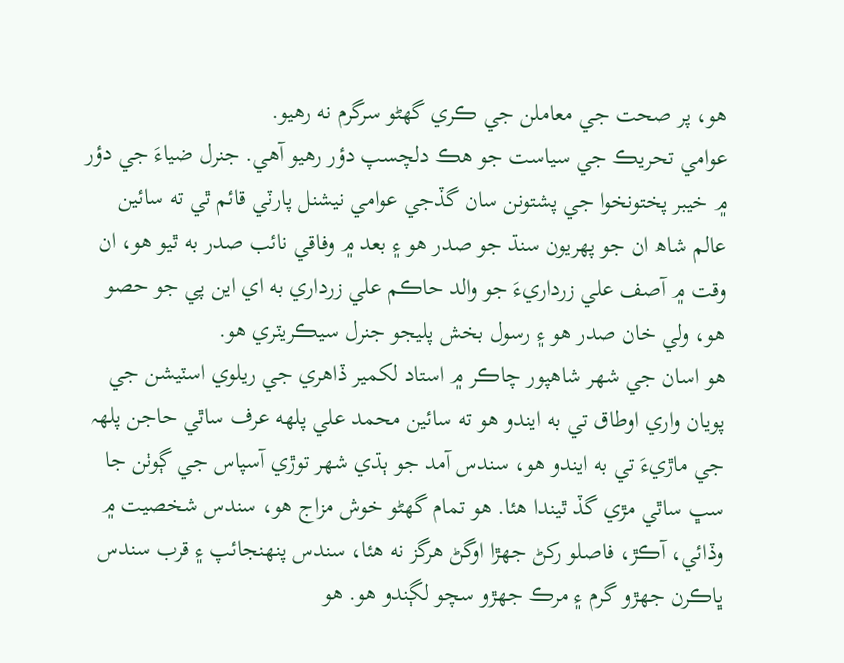ھو، پر صحت جي معاملن جي ڪري گھڻو سرگرم نه رھيو.
عوامي تحريڪ جي سياست جو ھڪ دلچسپ دؤر رھيو آھي. جنرل ضياءَ جي دؤر ۾ خيبر پختونخوا جي پشتونن سان گڏجي عوامي نيشنل پارٽي قائم ٿي ته سائين عالم شاھ ان جو پھريون سنڌ جو صدر ھو ۽ بعد ۾ وفاقي نائب صدر به ٿيو ھو، ان وقت ۾ آصف علي زرداريءَ جو والد حاڪم علي زرداري به اي اين پي جو حصو ھو، ولي خان صدر ھو ۽ رسول بخش پليجو جنرل سيڪريٽري ھو.
ھو اسان جي شھر شاھپور چاڪر ۾ استاد لکمير ڏاھري جي ريلوي اسٽيشن جي پويان واري اوطاق تي به ايندو ھو ته سائين محمد علي پلهه عرف ساٿي حاجن پلھہ جي ماڙيءَ تي به ايندو ھو، سندس آمد جو ٻڌي شھر توڙي آسپاس جي ڳوٺن جا سڀ ساٿي مڙي گڏ ٿيندا ھئا. ھو تمام گھڻو خوش مزاج ھو، سندس شخصيت ۾ وڏائي، آڪڙ، فاصلو رکڻ جھڙا اوگڻ ھرگز نه ھئا، سندس پنهنجائپ ۽ قرب سندس ڀاڪرن جھڙو گرم ۽ مرڪ جھڙو سچو لڳندو ھو. ھو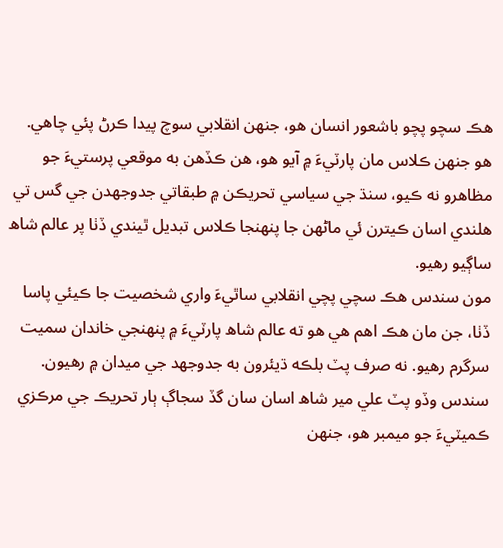ھڪ سچو پچو باشعور انسان ھو، جنھن انقلابي سوچ پيدا ڪرڻ پئي چاھي. ھو جنھن ڪلاس مان پارٽيءَ ۾ آيو ھو، ھن ڪڏھن به موقعي پرستيءَ جو مظاھرو نه ڪيو، سنڌ جي سياسي تحريڪن ۾ طبقاتي جدوجھدن جي گس تي ھلندي اسان ڪيترن ئي ماڻھن جا پنهنجا ڪلاس تبديل ٿيندي ڏٺا پر عالم شاھ ساڳيو رھيو.
مون سندس ھڪ سچي پچي انقلابي ساٿيءَ واري شخصيت جا ڪيئي پاسا ڏٺا، جن مان ھڪ اھم ھي ھو ته عالم شاھ پارٽيءَ ۾ پنھنجي خاندان سميت سرگرم رھيو. نه صرف پٽ بلڪه ڌيئرون به جدوجهد جي ميدان ۾ رھيون. سندس وڏو پٽ علي مير شاھ اسان سان گڏ سجاڳ ٻار تحريڪ جي مرڪزي ڪميٽيءَ جو ميمبر ھو، جنھن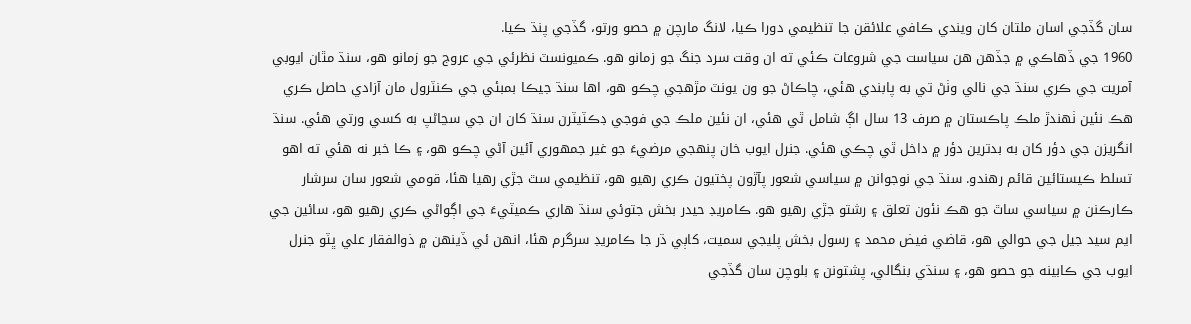سان گڏجي اسان ملتان کان ويندي ڪافي علائقن جا تنظيمي دورا ڪيا، لانگ مارچن ۾ حصو ورتو، گڏجي پنڌ ڪيا.
1960 جي ڏھاڪي ۾ جڏھن ھن سياست جي شروعات ڪئي ته ان وقت سرد جنگ جو زمانو ھو. ڪميونسٽ نظرئي جي عروج جو زمانو ھو، سنڌ مٿان ايوبي آمريت جي ڪري سنڌ جي نالي وٺڻ تي به پابندي ھئي، چاڪاڻ جو ون يونٽ مڙھجي چڪو ھو، اھا سنڌ جيڪا بمبئي جي ڪنٽرول مان آزادي حاصل ڪري ھڪ نئين ٺھندڙ ملڪ پاڪستان ۾ صرف 13 سال اڳ شامل ٿي ھئي، ان نئين ملڪ جي فوجي ڊڪٽيٽرن سنڌ کان ان جي سڃاڻپ به کسي ورتي ھئي. سنڌ انگريزن جي دؤر کان به بدترين دؤر ۾ داخل ٿي چڪي ھئي. جنرل ايوب خان پنھجي مرضيءَ جو غير جمھوري آئين آڻي چڪو ھو، ۽ ڪا خبر نه ھئي ته اھو تسلط ڪيستائين قائم رھندو. سنڌ جي نوجوانن ۾ سياسي شعور پآڙون پختيون ڪري رھيو ھو، تنظيمي سٿ جڙي رھيا ھئا، قومي شعور سان سرشار ڪارڪنن ۾ سياسي ساٿ جو ھڪ نئون تعلق ۽ رشتو جڙي رھيو ھو. ڪامريڊ حيدر بخش جتوئي سنڌ ھاري ڪميٽيءَ جي اڳواڻي ڪري رھيو ھو، سائين جي ايم سيد جيل جي حوالي ھو، قاضي فيض محمد ۽ رسول بخش پليجي سميت، کاٻي ڌر جا ڪامريڊ سرگرم ھئا، انھن ئي ڏينھن ۾ ذوالفقار علي ڀٽو جنرل ايوب جي ڪابينه جو حصو ھو، ۽ سنڌي بنگالي، پشتونن ۽ بلوچن سان گڏجي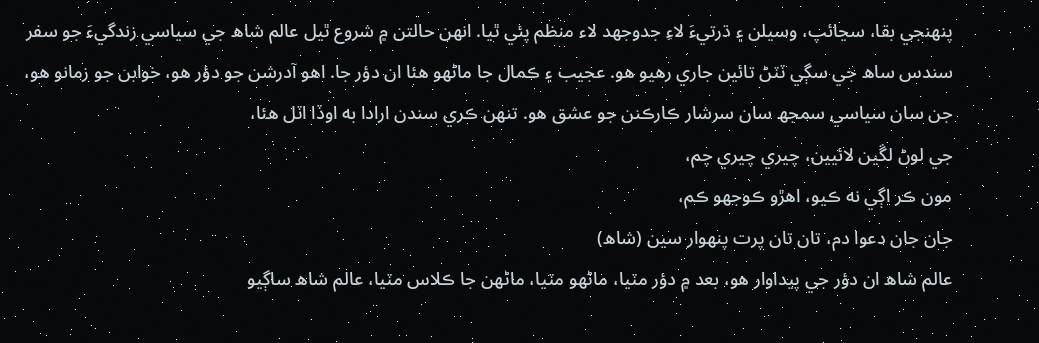پنهنجي بقا، سڃائپ، وسيلن ۽ ڌرتيءَ لاءِ جدوجھد لاء منظم پئي ٿيا. انھن حالتن ۾ شروع ٿيل عالم شاھ جي سياسي زندگيءَ جو سفر سندس ساھ جي سڳي ٽٽڻ تائين جاري رھيو ھو. عجيب ۽ ڪمال جا ماڻھو ھئا ان دؤر جا. اھو آدرشن جو دؤر ھو، خوابن جو زمانو ھو، جن سان سياسي سمجھ سان سرشار ڪارڪنن جو عشق ھو. تنھن ڪري سندن ارادا به اوڏا اٽل ھئا،
جي لوڻ لڱين لائيين، چيري چيري چم،
مون ڪر اڳي نه ڪيو، اھڙو ڪوجھو ڪم،
جان جان دعوا دم، تان تان پرت پنھوار سين (شاھ)
عالم شاھ ان دؤر جي پيداوار ھو، بعد ۾ دؤر مٽيا، ماڻھو مٽيا، ماڻھن جا ڪلاس مٽيا، عالم شاھ ساڳيو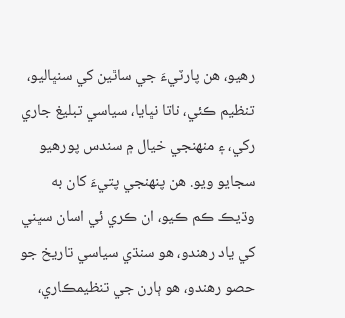رھيو، ھن پارٽيءَ جي ساٿين کي سنڀاليو، تنظيم ڪئي، ناتا نڀايا، سياسي تبليغ جاري رکي، ۽ منھنجي خيال ۾ سندس پورھيو سجايو ويو. ھن پنھنجي پتيءَ کان به وڌيڪ ڪم ڪيو، ان ڪري ئي اسان سڀني کي ياد رھندو، ھو سنڌي سياسي تاريخ جو حصو رھندو، ھو ٻارن جي تنظيمڪاري،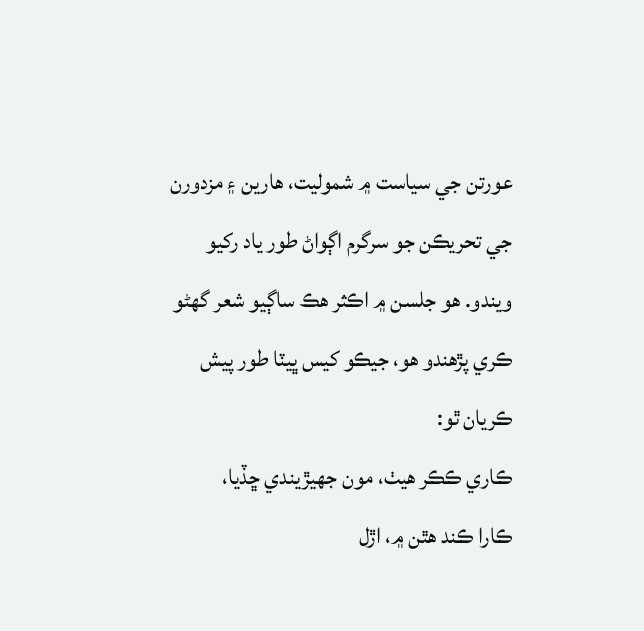عورتن جي سياست ۾ شموليت، ھارين ۽ مزدورن جي تحريڪن جو سرگرم اڳواڻ طور ياد رکيو ويندو. ھو جلسن ۾ اڪثر ھڪ ساڳيو شعر گھڻو ڪري پڙھندو ھو، جيڪو کيس ڀيٽا طور پيش ڪريان ٿو:
ڪاري ڪڪر ھيٺ، مون جھيڙيندي ڇڏيا،
ڪارا ڪند ھٿن ۾، اڙل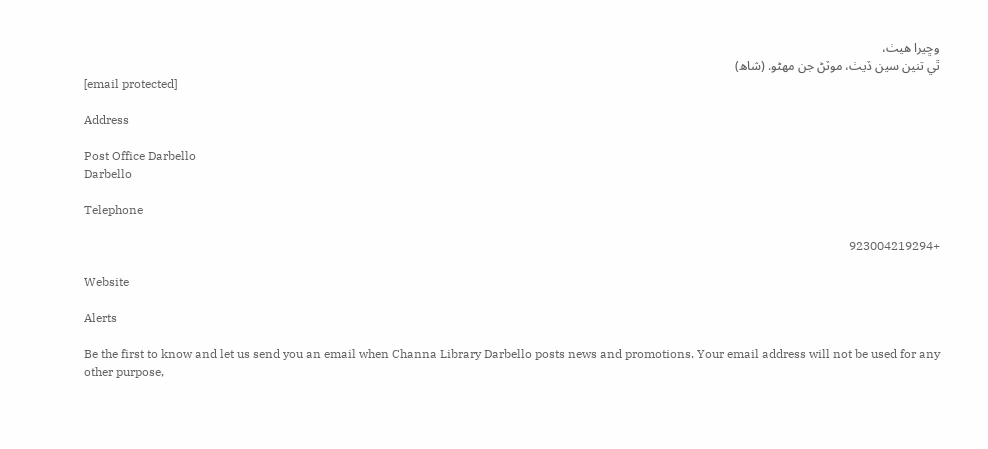وڇيرا ھيٺ،
ٿي تنين سين ڏيٺ، موٽڻ جن مھڻو. (شاھ)
[email protected]

Address

Post Office Darbello
Darbello

Telephone

+923004219294

Website

Alerts

Be the first to know and let us send you an email when Channa Library Darbello posts news and promotions. Your email address will not be used for any other purpose,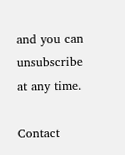and you can unsubscribe at any time.

Contact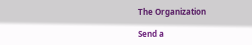The Organization

Send a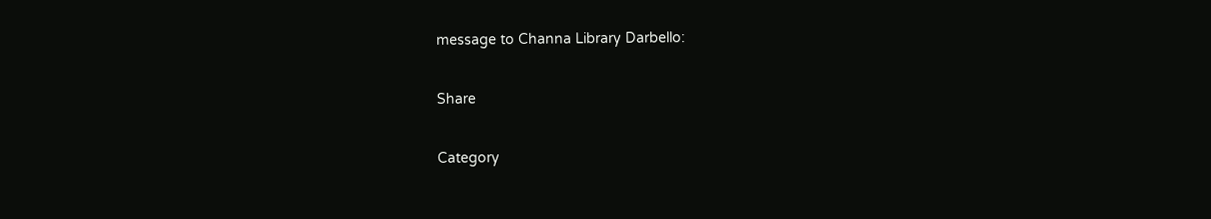message to Channa Library Darbello:

Share

Category